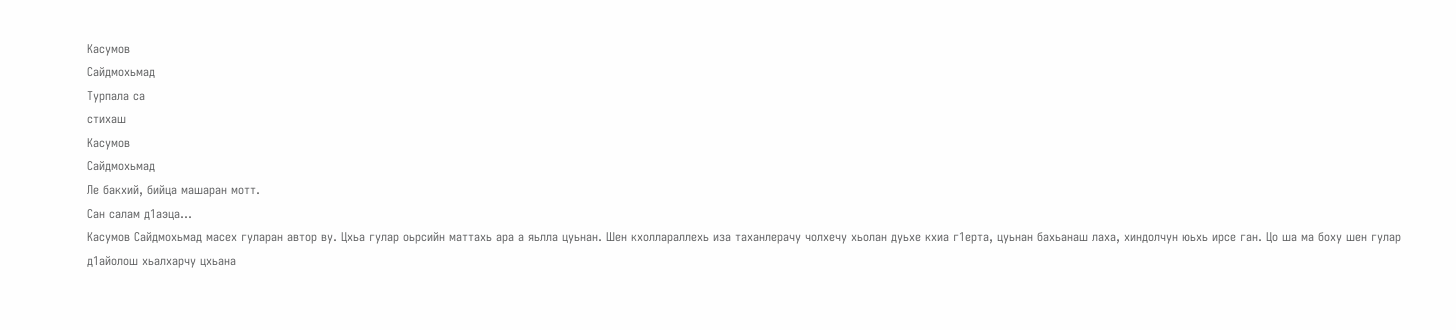Касумов
Сайдмохьмад
Турпала са
стихаш
Касумов
Сайдмохьмад
Ле бакхий, бийца машаран мотт.
Сан салам д1аэца…
Касумов Сайдмохьмад масех гуларан автор ву. Цхьа гулар оьрсийн маттахь ара а яьлла цуьнан. Шен кхоллараллехь иза таханлерачу чолхечу хьолан дуьхе кхиа г1ерта, цуьнан бахьанаш лаха, хиндолчун юьхь ирсе ган. Цо ша ма боху шен гулар д1айолош хьалхарчу цхьана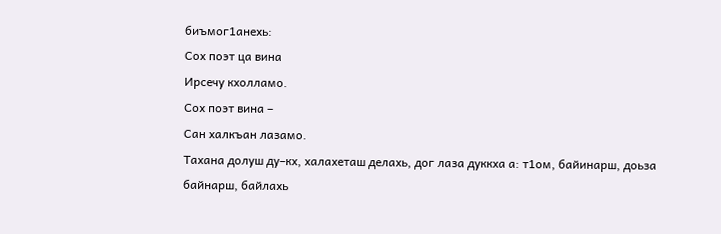биъмог1анехь:
Сох поэт ца вина
Ирсечу кхолламо.
Сох поэт вина –
Сан халкъан лазамо.
Тахана долуш ду–кх, халахеташ делахь, дог лаза дуккха а: т1ом, байинарш, доьза байнарш, байлахь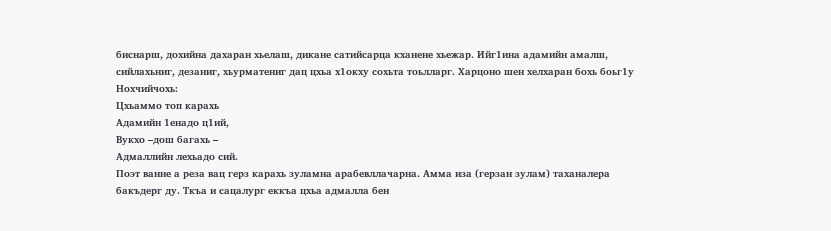биснарш, дохийна дахаран хьелаш, дикане сатийсарца кханене хьежар. Ийг1ина адамийн амалш, сийлахьниг, дезаниг, хьурматениг дац цхьа х1окху сохьта тоьлларг. Харцоно шен хелхаран бохь боьг1у Нохчийчохь:
Цхьаммо топ карахь
Адамийн 1енадо ц1ий,
Вукхо –дош багахь –
Адмаллийн лехьадо сий.
Поэт ванне а реза вац герз карахь зуламна арабевллачарна. Амма иза (герзан зулам) таханалера бакъдерг ду. Ткъа и сацалург еккъа цхьа адмалла бен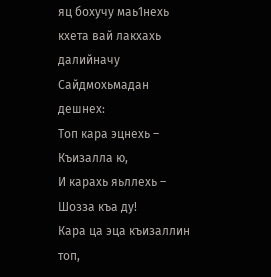яц бохучу маь1нехь кхета вай лакхахь далийначу Сайдмохьмадан дешнех:
Топ кара эцнехь –
Къизалла ю,
И карахь яьллехь –
Шозза къа ду!
Кара ца эца къизаллин топ,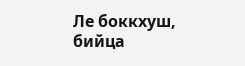Ле боккхуш, бийца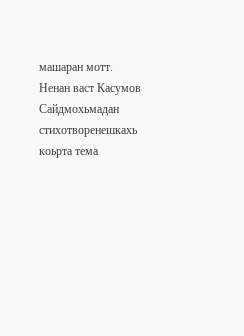машаран мотт.
Ненан васт Касумов Сайдмохьмадан стихотворенешкахь коьрта тема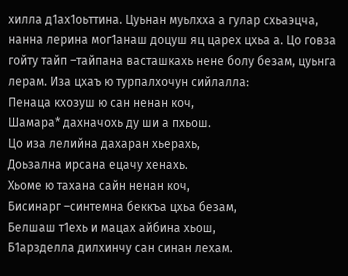хилла д1ах1оьттина. Цуьнан муьлхха а гулар схьаэцча, нанна лерина мог1анаш доцуш яц царех цхьа а. Цо говза гойту тайп –тайпана васташкахь нене болу безам, цуьнга лерам. Иза цхаъ ю турпалхочун сийлалла:
Пенаца кхозуш ю сан ненан коч,
Шамара* дахначохь ду ши а пхьош.
Цо иза лелийна дахаран хьерахь,
Доьзална ирсана ецачу хенахь.
Хьоме ю тахана сайн ненан коч,
Бисинарг –синтемна беккъа цхьа безам,
Белшаш т1ехь и мацах айбина хьош,
Б1арзделла дилхинчу сан синан лехам.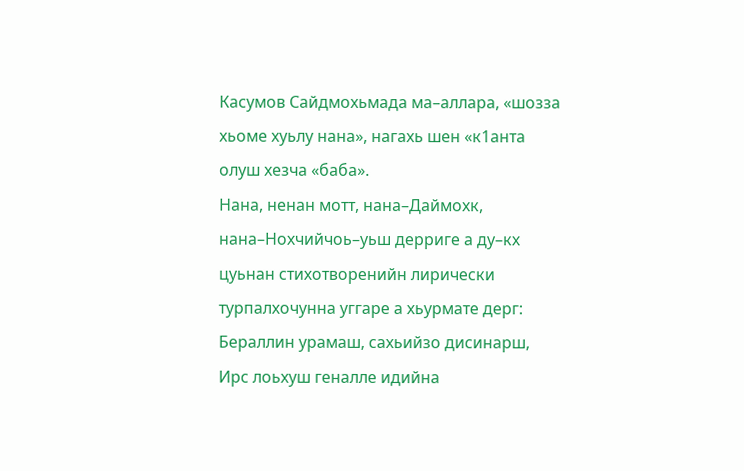Касумов Сайдмохьмада ма–аллара, «шозза хьоме хуьлу нана», нагахь шен «к1анта олуш хезча «баба».
Нана, ненан мотт, нана–Даймохк, нана–Нохчийчоь–уьш дерриге а ду–кх цуьнан стихотворенийн лирически турпалхочунна уггаре а хьурмате дерг:
Бераллин урамаш, сахьийзо дисинарш,
Ирс лоьхуш геналле идийна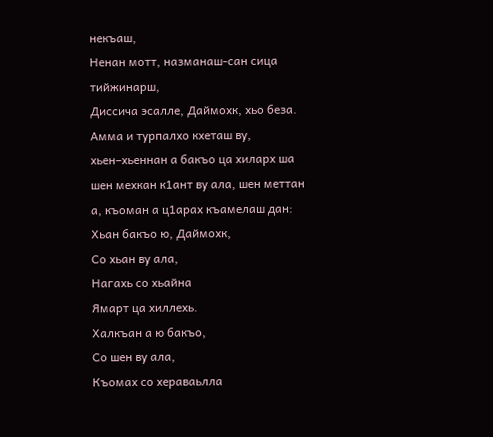некъаш,
Ненан мотт, назманаш-сан сица тийжинарш,
Диссича эсалле, Даймохк, хьо беза.
Амма и турпалхо кхеташ ву, хьен–хьеннан а бакъо ца хиларх ша шен мехкан к1ант ву ала, шен меттан а, къоман а ц1арах къамелаш дан:
Хьан бакъо ю, Даймохк,
Со хьан ву ала,
Нагахь со хьайна
Ямарт ца хиллехь.
Халкъан а ю бакъо,
Со шен ву ала,
Къомах со хераваьлла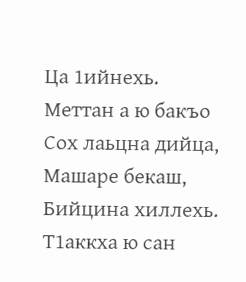Ца 1ийнехь.
Меттан а ю бакъо
Сох лаьцна дийца,
Машаре бекаш,
Бийцина хиллехь.
Т1аккха ю сан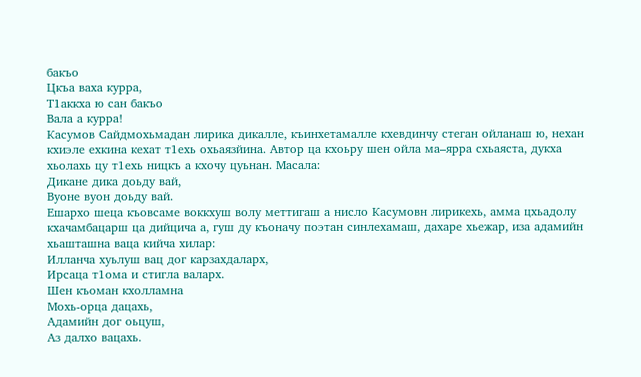бакъо
Цкъа ваха курра,
Т1аккха ю сан бакъо
Вала а курра!
Касумов Сайдмохьмадан лирика дикалле, къинхетамалле кхевдинчу стеган ойланаш ю, нехан кхиэле ехкина кехат т1ехь охьаязйина. Автор ца кхоьру шен ойла ма–ярра схьаяста, дукха хьолахь цу т1ехь ницкъ а кхочу цуьнан. Масала:
Дикане дика доьду вай,
Вуоне вуон доьду вай.
Ешархо шеца къовсаме воккхуш волу меттигаш а нисло Касумовн лирикехь, амма цхьадолу кхачамбацарш ца дийцича а, гуш ду къоначу поэтан синлехамаш, дахаре хьежар, иза адамийн хьашташна ваца кийча хилар:
Илланча хуьлуш вац дог карзахдаларх,
Ирсаца т1ома и стигла валарх.
Шен къоман кхолламна
Мохь-орца дацахь,
Адамийн дог оьцуш,
Аз далхо вацахь.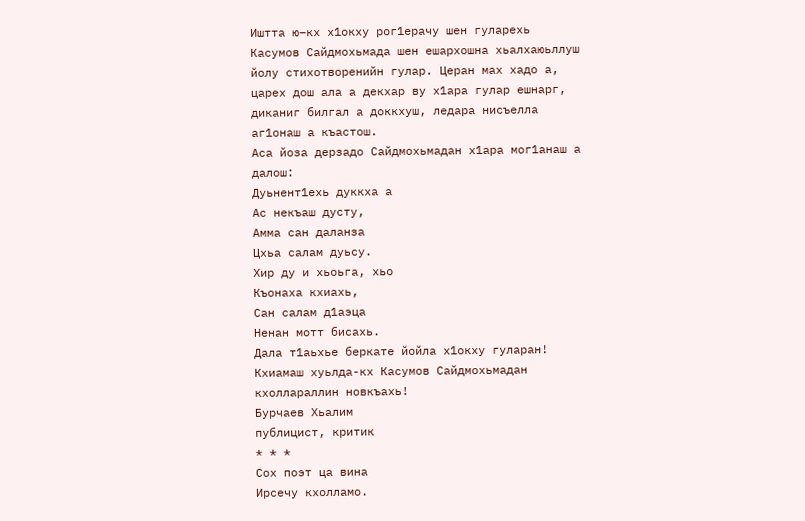Иштта ю–кх х1окху рог1ерачу шен гуларехь Касумов Сайдмохьмада шен ешархошна хьалхаюьллуш йолу стихотворенийн гулар. Церан мах хадо а, царех дош ала а декхар ву х1ара гулар ешнарг, диканиг билгал а доккхуш, ледара нисъелла аг1онаш а къастош.
Аса йоза дерзадо Сайдмохьмадан х1ара мог1анаш а далош:
Дуьнент1ехь дуккха а
Ас некъаш дусту,
Амма сан даланза
Цхьа салам дуьсу.
Хир ду и хьоьга, хьо
Къонаха кхиахь,
Сан салам д1аэца
Ненан мотт бисахь.
Дала т1аьхье беркате йойла х1окху гуларан! Кхиамаш хуьлда-кх Касумов Сайдмохьмадан кхоллараллин новкъахь!
Бурчаев Хьалим
публицист, критик
* * *
Сох поэт ца вина
Ирсечу кхолламо.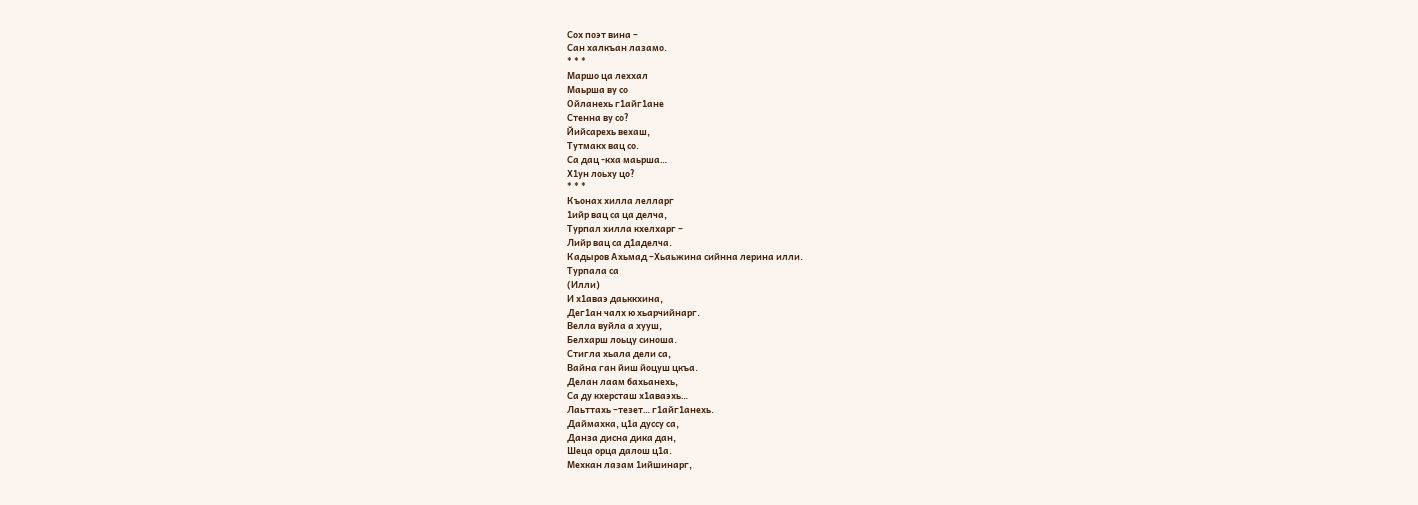Сох поэт вина –
Сан халкъан лазамо.
* * *
Маршо ца леххал
Маьрша ву со
Ойланехь г1айг1ане
Стенна ву со?
Йийсарехь вехаш,
Тутмакх вац со.
Са дац -кха маьрша…
Х1ун лоьху цо?
* * *
Къонах хилла лелларг
1ийр вац са ца делча,
Турпал хилла кхелхарг –
Лийр вац са д1аделча.
Кадыров Ахьмад –Хьаьжина сийнна лерина илли.
Турпала са
(Илли)
И х1аваэ даьккхина,
Дег1ан чалх ю хьарчийнарг.
Велла вуйла а хууш,
Белхарш лоьцу синоша.
Стигла хьала дели са,
Вайна ган йиш йоцуш цкъа.
Делан лаам бахьанехь,
Са ду кхерсташ х1аваэхь…
Лаьттахь –тезет… г1айг1анехь.
Даймахка, ц1а дуссу са,
Данза дисна дика дан,
Шеца орца далош ц1а.
Мехкан лазам 1ийшинарг,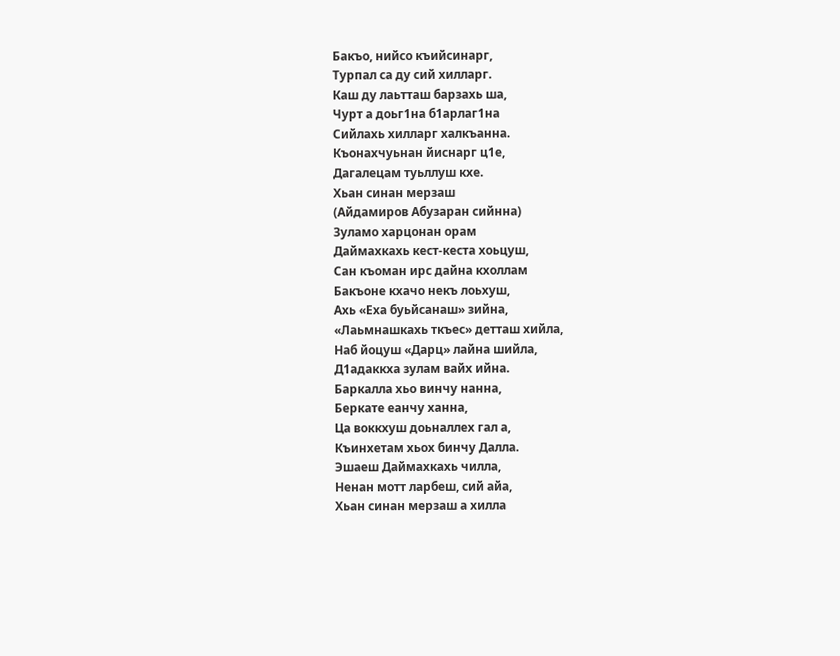Бакъо, нийсо къийсинарг,
Турпал са ду сий хилларг.
Каш ду лаьтташ барзахь ша,
Чурт а доьг1на б1арлаг1на
Сийлахь хилларг халкъанна.
Къонахчуьнан йиснарг ц1е,
Дагалецам туьллуш кхе.
Хьан синан мерзаш
(Айдамиров Абузаран сийнна)
Зуламо харцонан орам
Даймахкахь кест-кеста хоьцуш,
Сан къоман ирс дайна кхоллам
Бакъоне кхачо некъ лоьхуш,
Ахь «Еха буьйсанаш» зийна,
«Лаьмнашкахь ткъес» детташ хийла,
Наб йоцуш «Дарц» лайна шийла,
Д1адаккха зулам вайх ийна.
Баркалла хьо винчу нанна,
Беркате еанчу ханна,
Ца воккхуш доьналлех гал а,
Къинхетам хьох бинчу Далла.
Эшаеш Даймахкахь чилла,
Ненан мотт ларбеш, сий айа,
Хьан синан мерзаш а хилла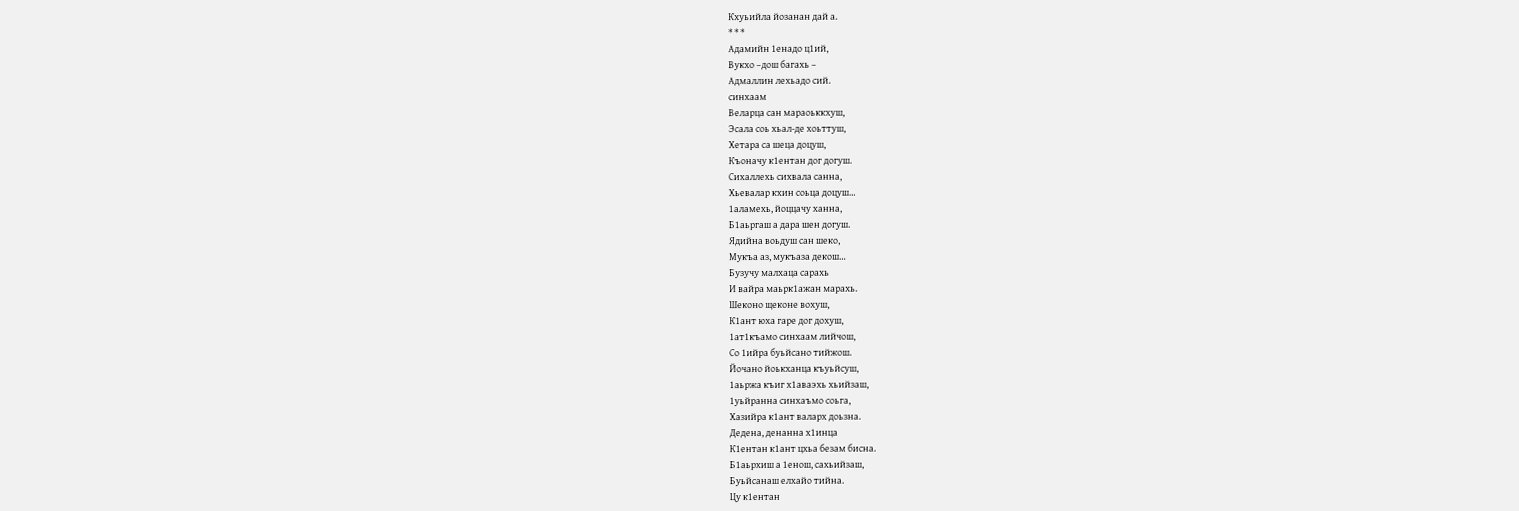Кхуьийла йозанан дай а.
* * *
Адамийн 1енадо ц1ий,
Вукхо –дош багахь –
Адмаллин лехьадо сий.
синхаам
Веларца сан мараоьккхуш,
Эсала соь хьал-де хоьттуш,
Хетара са шеца доцуш,
Къоначу к1ентан дог догуш.
Сихаллехь сихвала санна,
Хьевалар кхин соьца доцуш…
1аламехь, йоццачу ханна,
Б1аьргаш а дара шен догуш.
Ядийна воьдуш сан шеко,
Мукъа аз, мукъаза декош…
Бузучу малхаца сарахь
И вайра маьрк1ажан марахь.
Шеконо щеконе вохуш,
К1ант юха гаре дог дохуш,
1ат1къамо синхаам лийчош,
Со 1ийра буьйсано тийжош.
Йочано йоькханца къуьйсуш,
1аьржа къиг х1аваэхь хьийзаш,
1уьйранна синхаъмо соьга,
Хазийра к1ант валарх доьзна.
Дедена, денанна х1инца
К1ентан к1ант цхьа безам бисна.
Б1аьрхиш а 1енош, сахьийзаш,
Буьйсанаш елхайо тийна.
Цу к1ентан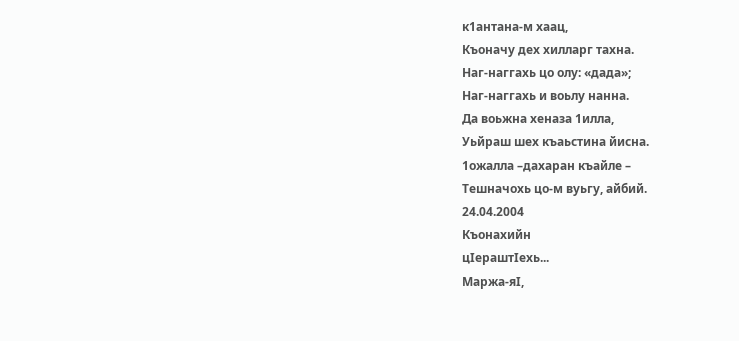к1антана-м хаац,
Къоначу дех хилларг тахна.
Наг-наггахь цо олу: «дада»;
Наг-наггахь и воьлу нанна.
Да воьжна хеназа 1илла,
Уьйраш шех къаьстина йисна.
1ожалла –дахаран къайле –
Тешначохь цо-м вуьгу, айбий.
24.04.2004
Къонахийн
цIераштIехь...
Маржа-яI,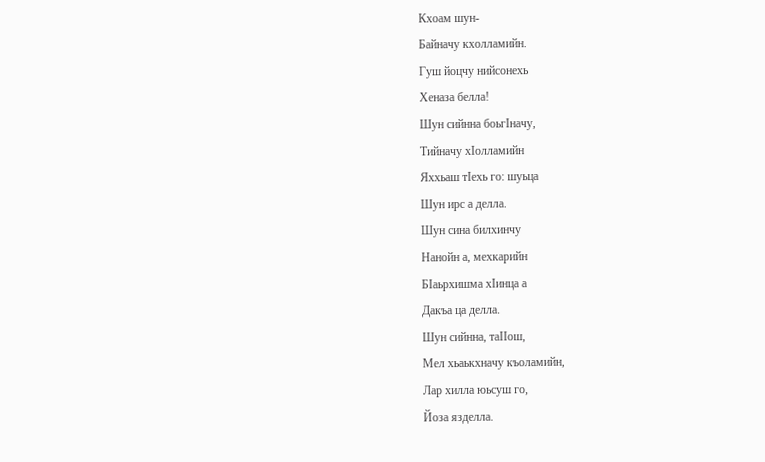Кхоам шун-
Байначу кхолламийн.
Гуш йоцчу нийсонехь
Хеназа белла!
Шун сийнна боьгIначу,
Тийначу хIолламийн
Яххьаш тIехь го: шуьца
Шун ирс а делла.
Шун сина билхинчу
Нанойн а, мехкарийн
БIаьрхишма хIинца а
Дакъа ца делла.
Шун сийнна, таIIош,
Мел хьаькхначу къоламийн,
Лар хилла юьсуш го,
Йоза язделла.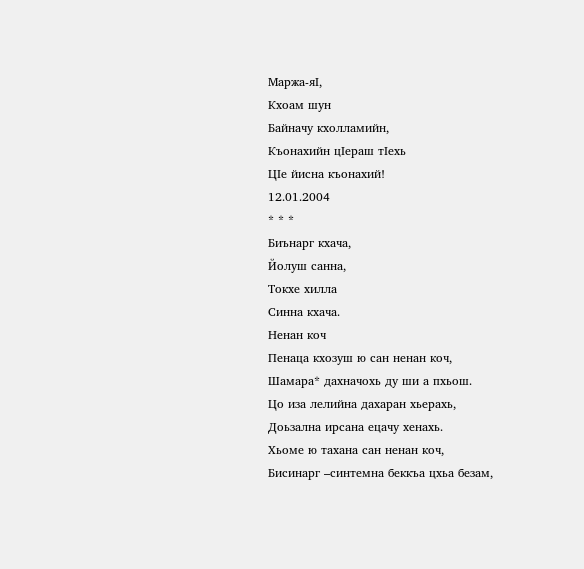Маржа-яI,
Кхоам шун
Байначу кхолламийн,
Къонахийн цIераш тIехь
ЦIе йисна къонахий!
12.01.2004
* * *
Биънарг кхача,
Йолуш санна,
Токхе хилла
Синна кхача.
Ненан коч
Пенаца кхозуш ю сан ненан коч,
Шамара* дахначохь ду ши а пхьош.
Цо иза лелийна дахаран хьерахь,
Доьзална ирсана ецачу хенахь.
Хьоме ю тахана сан ненан коч,
Бисинарг –синтемна беккъа цхьа безам,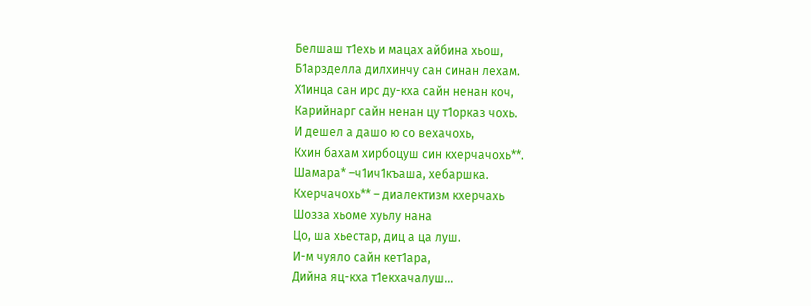Белшаш т1ехь и мацах айбина хьош,
Б1арзделла дилхинчу сан синан лехам.
Х1инца сан ирс ду-кха сайн ненан коч,
Карийнарг сайн ненан цу т1орказ чохь.
И дешел а дашо ю со вехачохь,
Кхин бахам хирбоцуш син кхерчачохь**.
Шамара* –ч1ич1къаша, хебаршка.
Кхерчачохь** – диалектизм кхерчахь
Шозза хьоме хуьлу нана
Цо, ша хьестар, диц а ца луш.
И-м чуяло сайн кет1ара,
Дийна яц-кха т1екхачалуш…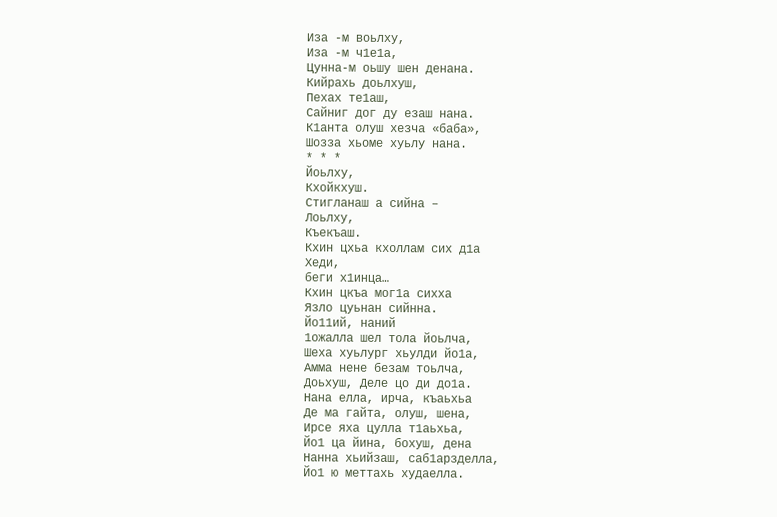Иза -м воьлху,
Иза -м ч1е1а,
Цунна-м оьшу шен денана.
Кийрахь доьлхуш,
Пехах те1аш,
Сайниг дог ду езаш нана.
К1анта олуш хезча «баба»,
Шозза хьоме хуьлу нана.
* * *
Йоьлху,
Кхойкхуш.
Стигланаш а сийна –
Лоьлху,
Къекъаш.
Кхин цхьа кхоллам сих д1а
Хеди,
беги х1инца…
Кхин цкъа мог1а сихха
Язло цуьнан сийнна.
Йо11ий, наний
1ожалла шел тола йоьлча,
Шеха хуьлург хьулди йо1а,
Амма нене безам тоьлча,
Доьхуш, Деле цо ди до1а.
Нана елла, ирча, къаьхьа
Де ма гайта, олуш, шена,
Ирсе яха цулла т1аьхьа,
Йо1 ца йина, бохуш, дена
Нанна хьийзаш, саб1арзделла,
Йо1 ю меттахь худаелла.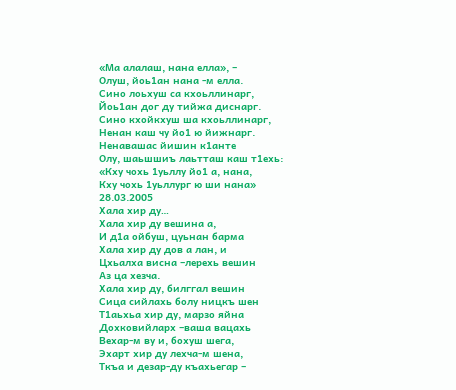«Ма алалаш, нана елла», –
Олуш, йоь1ан нана -м елла.
Сино лоьхуш са кхоьллинарг,
Йоь1ан дог ду тийжа диснарг.
Сино кхойкхуш ша кхоьллинарг,
Ненан каш чу йо1 ю йижнарг.
Ненавашас йишин к1анте
Олу, шаьшшиъ лаьтташ каш т1ехь:
«Кху чохь 1уьллу йо1 а, нана,
Кху чохь 1уьллург ю ши нана»
28.03.2005
Хала хир ду…
Хала хир ду вешина а,
И д1а ойбуш, цуьнан барма
Хала хир ду дов а лан, и
Цхьалха висна –лерехь вешин
Аз ца хезча.
Хала хир ду, билггал вешин
Сица сийлахь болу ницкъ шен
Т1аьхьа хир ду, марзо яйна
Дохковийларх –ваша вацахь
Вехар-м ву и, бохуш шега,
Эхарт хир ду лехча-м шена,
Ткъа и дезар-ду къахьегар –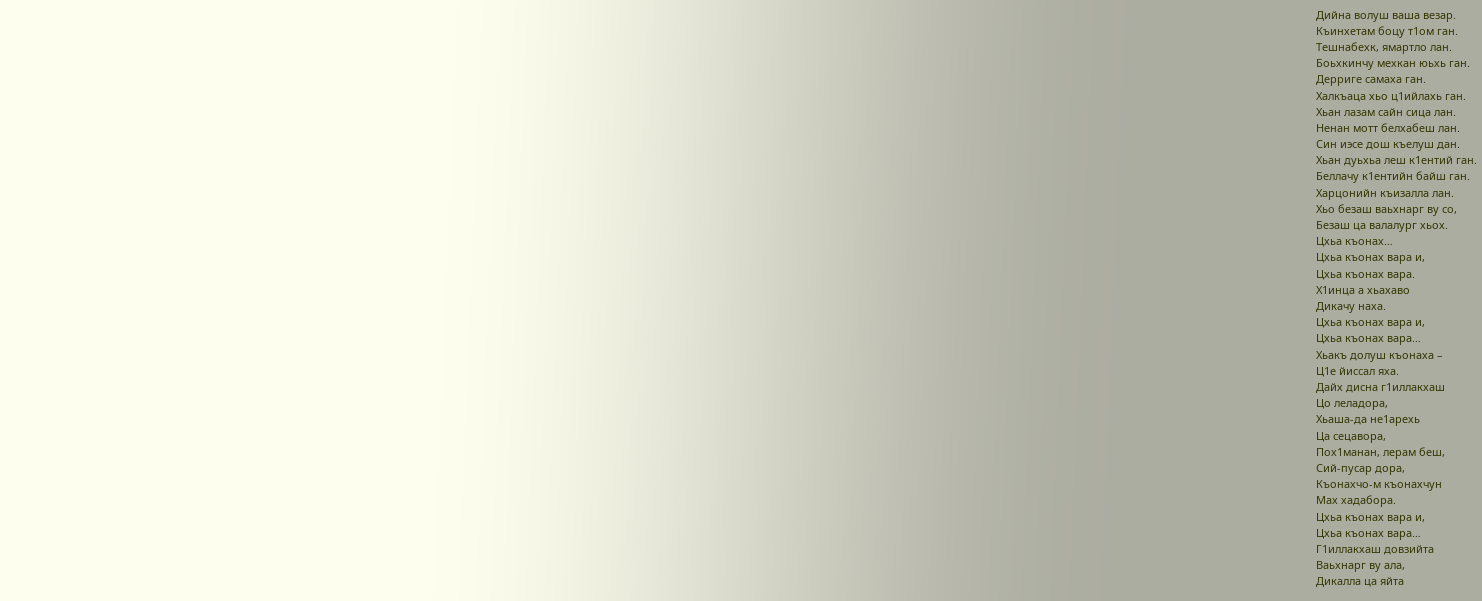Дийна волуш ваша везар.
Къинхетам боцу т1ом ган.
Тешнабехк, ямартло лан.
Боьхкинчу мехкан юьхь ган.
Дерриге самаха ган.
Халкъаца хьо ц1ийлахь ган.
Хьан лазам сайн сица лан.
Ненан мотт белхабеш лан.
Син иэсе дош къелуш дан.
Хьан дуьхьа леш к1ентий ган.
Беллачу к1ентийн байш ган.
Харцонийн къизалла лан.
Хьо безаш ваьхнарг ву со,
Безаш ца валалург хьох.
Цхьа къонах…
Цхьа къонах вара и,
Цхьа къонах вара.
Х1инца а хьахаво
Дикачу наха.
Цхьа къонах вара и,
Цхьа къонах вара…
Хьакъ долуш къонаха –
Ц1е йиссал яха.
Дайх дисна г1иллакхаш
Цо леладора,
Хьаша-да не1арехь
Ца сецавора,
Пох1манан, лерам беш,
Сий-пусар дора,
Къонахчо-м къонахчун
Мах хадабора.
Цхьа къонах вара и,
Цхьа къонах вара…
Г1иллакхаш довзийта
Ваьхнарг ву ала,
Дикалла ца яйта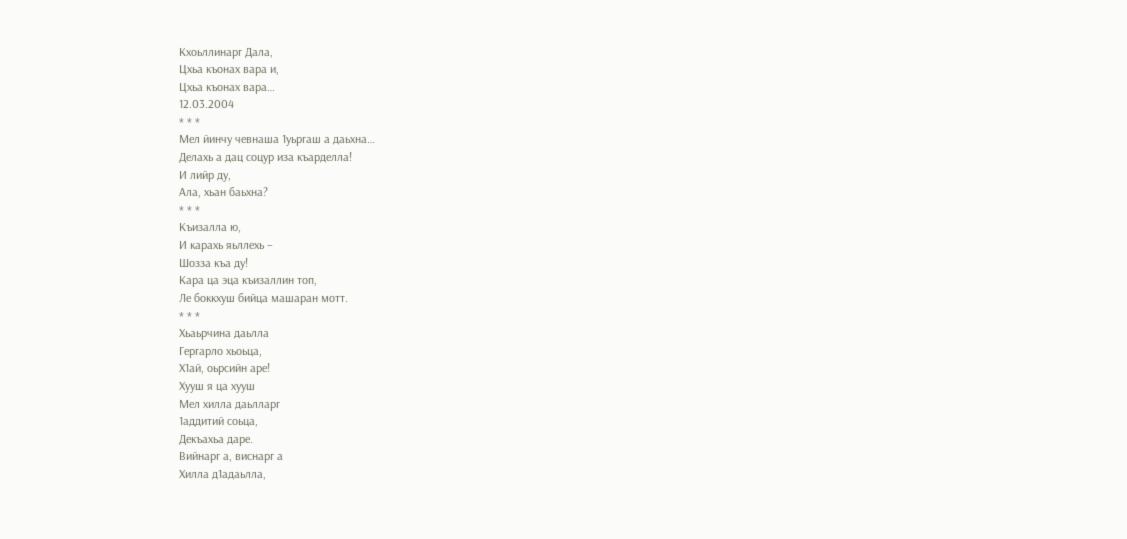Кхоьллинарг Дала,
Цхьа къонах вара и,
Цхьа къонах вара…
12.03.2004
* * *
Мел йинчу чевнаша 1уьргаш а даьхна…
Делахь а дац соцур иза къарделла!
И лийр ду,
Ала, хьан баьхна?
* * *
Къизалла ю,
И карахь яьллехь –
Шозза къа ду!
Кара ца эца къизаллин топ,
Ле боккхуш бийца машаран мотт.
* * *
Хьаьрчина даьлла
Гергарло хьоьца,
Х1ай, оьрсийн аре!
Хууш я ца хууш
Мел хилла даьлларг
1аддитий соьца,
Декъахьа даре.
Вийнарг а, виснарг а
Хилла д1адаьлла,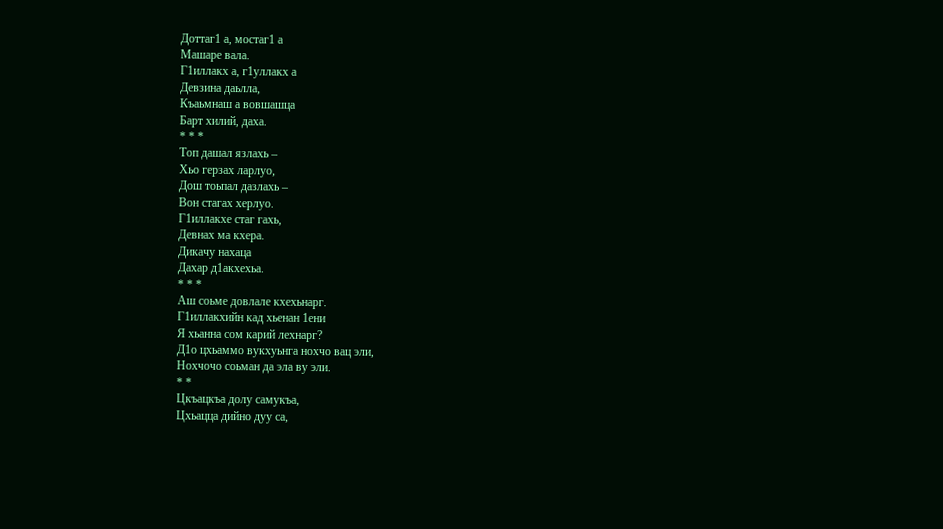Доттаг1 а, мостаг1 а
Машаре вала.
Г1иллакх а, г1уллакх а
Девзина даьлла,
Къаьмнаш а вовшашца
Барт хилий, даха.
* * *
Топ дашал язлахь –
Хьо герзах ларлуо,
Дош тоьпал дазлахь –
Вон стагах херлуо.
Г1иллакхе стаг гахь,
Девнах ма кхера.
Дикачу нахаца
Дахар д1акхехьа.
* * *
Аш соьме довлале кхехьнарг.
Г1иллакхийн кад хьенан 1ени
Я хьанна сом карий лехнарг?
Д1о цхьаммо вукхуьнга нохчо вац эли,
Нохчочо соьман да эла ву эли.
* *
Цкъацкъа долу самукъа,
Цхьацца дийно дуу са,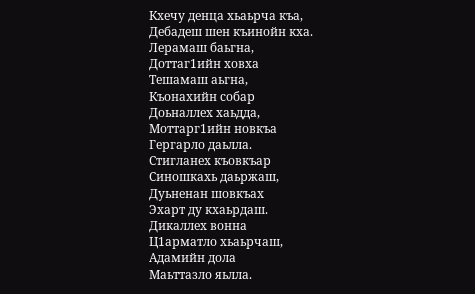Кхечу денца хьаьрча къа,
Дебадеш шен къинойн кха.
Лерамаш баьгна,
Доттаг1ийн ховха
Тешамаш аьгна,
Къонахийн собар
Доьналлех хаьдда,
Моттарг1ийн новкъа
Гергарло даьлла.
Стигланех къовкъар
Синошкахь даьржаш,
Дуьненан шовкъах
Эхарт ду кхаьрдаш.
Дикаллех вонна
Ц1арматло хьаьрчаш,
Адамийн дола
Маьттазло яьлла.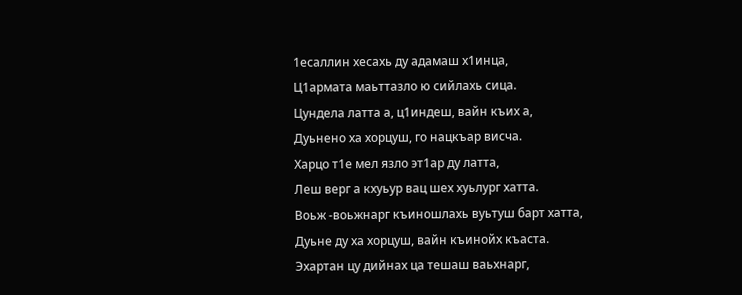1есаллин хесахь ду адамаш х1инца,
Ц1армата маьттазло ю сийлахь сица.
Цундела латта а, ц1индеш, вайн къих а,
Дуьнено ха хорцуш, го нацкъар висча.
Харцо т1е мел язло эт1ар ду латта,
Леш верг а кхуьур вац шех хуьлург хатта.
Воьж -воьжнарг къиношлахь вуьтуш барт хатта,
Дуьне ду ха хорцуш, вайн къинойх къаста.
Эхартан цу дийнах ца тешаш ваьхнарг,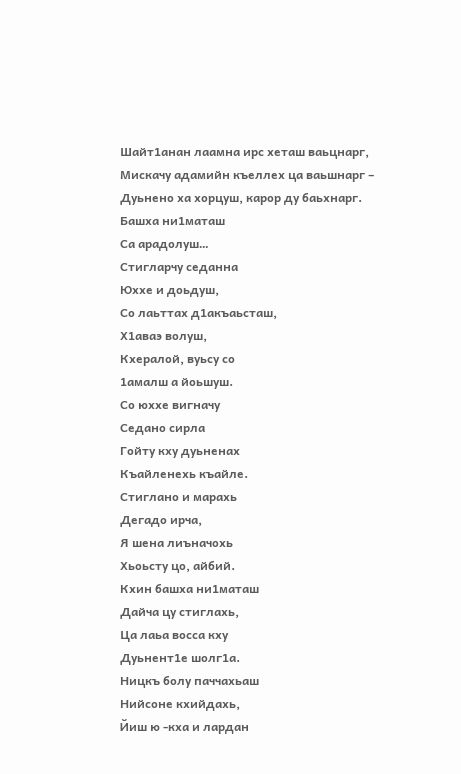Шайт1анан лаамна ирс хеташ ваьцнарг,
Мискачу адамийн къеллех ца ваьшнарг –
Дуьнено ха хорцуш, карор ду баьхнарг.
Башха ни1маташ
Са арадолуш…
Стигларчу седанна
Юххе и доьдуш,
Со лаьттах д1акъаьсташ,
Х1аваэ волуш,
Кхералой, вуьсу со
1амалш а йоьшуш.
Со юххе вигначу
Седано сирла
Гойту кху дуьненах
Къайленехь къайле.
Стиглано и марахь
Дегадо ирча,
Я шена лиъначохь
Хьоьсту цо, айбий.
Кхин башха ни1маташ
Дайча цу стиглахь,
Ца лаьа восса кху
Дуьнент1е шолг1а.
Ницкъ болу паччахьаш
Нийсоне кхийдахь,
Йиш ю -кха и лардан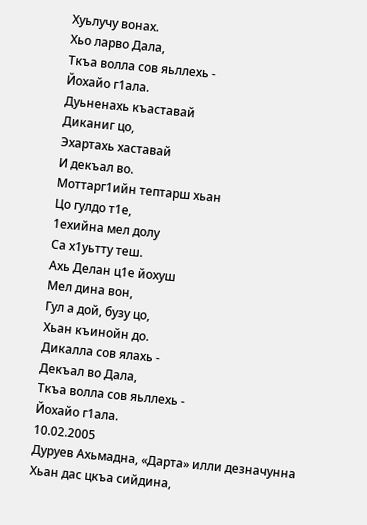Хуьлучу вонах.
Хьо ларво Дала,
Ткъа волла сов яьллехь -
Йохайо г1ала.
Дуьненахь къаставай
Диканиг цо,
Эхартахь хаставай
И декъал во.
Моттарг1ийн тептарш хьан
Цо гулдо т1е,
1ехийна мел долу
Са х1уьтту теш.
Ахь Делан ц1е йохуш
Мел дина вон,
Гул а дой, бузу цо,
Хьан къинойн до.
Дикалла сов ялахь -
Декъал во Дала,
Ткъа волла сов яьллехь -
Йохайо г1ала.
10.02.2005
Дуруев Ахьмадна, «Дарта» илли дезначунна
Хьан дас цкъа сийдина,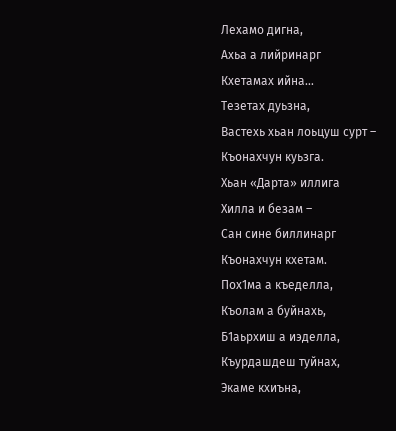Лехамо дигна,
Ахьа а лийринарг
Кхетамах ийна…
Тезетах дуьзна,
Вастехь хьан лоьцуш сурт –
Къонахчун куьзга.
Хьан «Дарта» иллига
Хилла и безам –
Сан сине биллинарг
Къонахчун кхетам.
Пох1ма а къеделла,
Къолам а буйнахь,
Б1аьрхиш а иэделла,
Къурдашдеш туйнах,
Экаме кхиъна,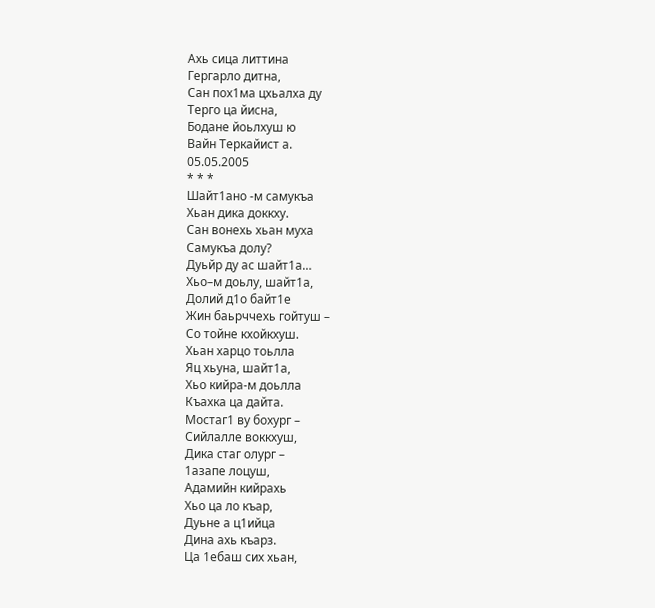Ахь сица литтина
Гергарло дитна,
Сан пох1ма цхьалха ду
Терго ца йисна,
Бодане йоьлхуш ю
Вайн Теркайист а.
05.05.2005
* * *
Шайт1ано -м самукъа
Хьан дика доккху.
Сан вонехь хьан муха
Самукъа долу?
Дуьйр ду ас шайт1а…
Хьо–м доьлу, шайт1а,
Долий д1о байт1е
Жин баьрччехь гойтуш –
Со тойне кхойкхуш.
Хьан харцо тоьлла
Яц хьуна, шайт1а,
Хьо кийра-м доьлла
Къахка ца дайта.
Мостаг1 ву бохург –
Сийлалле воккхуш,
Дика стаг олург –
1азапе лоцуш,
Адамийн кийрахь
Хьо ца ло къар,
Дуьне а ц1ийца
Дина ахь къарз.
Ца 1ебаш сих хьан,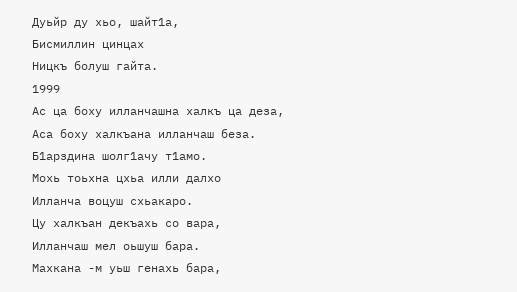Дуьйр ду хьо, шайт1а,
Бисмиллин цинцах
Ницкъ болуш гайта.
1999
Ас ца боху илланчашна халкъ ца деза,
Аса боху халкъана илланчаш беза.
Б1арздина шолг1ачу т1амо.
Мохь тоьхна цхьа илли далхо
Илланча воцуш схьакаро.
Цу халкъан декъахь со вара,
Илланчаш мел оьшуш бара.
Махкана -м уьш генахь бара,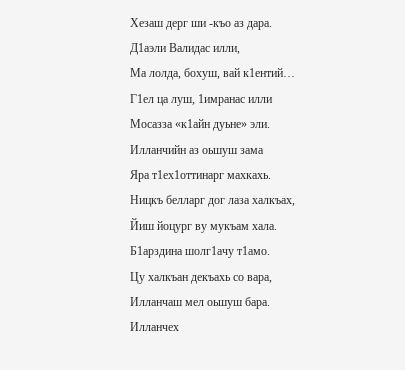Хезаш дерг ши -къо аз дара.
Д1аэли Валидас илли,
Ма лолда, бохуш, вай к1ентий…
Г1ел ца луш, 1имранас илли
Мосазза «к1айн дуьне» эли.
Илланчийн аз оьшуш зама
Яра т1ех1оттинарг махкахь.
Ницкъ белларг дог лаза халкъах,
Йиш йоцург ву мукъам хала.
Б1арздина шолг1ачу т1амо.
Цу халкъан декъахь со вара,
Илланчаш мел оьшуш бара.
Илланчех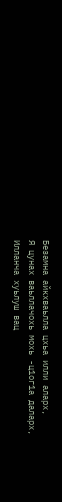Безамна айкхваьлла цхьа илли аларх,
Я цунах ваьллачохь мохь -ц1ог1а даларх,
Илланча хуьлуш вац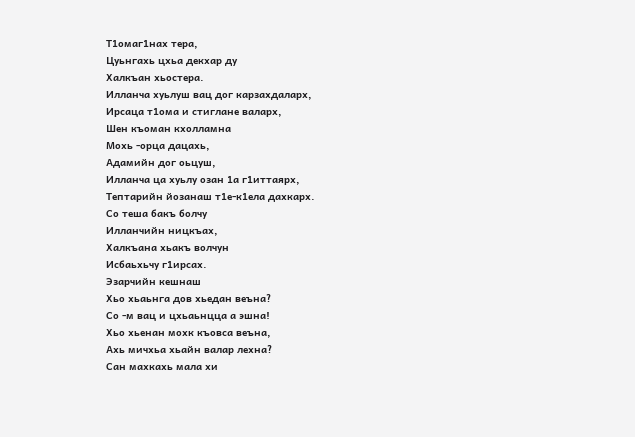Т1омаг1нах тера,
Цуьнгахь цхьа декхар ду
Халкъан хьостера.
Илланча хуьлуш вац дог карзахдаларх,
Ирсаца т1ома и стиглане валарх,
Шен къоман кхолламна
Мохь -орца дацахь,
Адамийн дог оьцуш,
Илланча ца хуьлу озан 1а г1иттаярх,
Тептарийн йозанаш т1е-к1ела дахкарх.
Со теша бакъ болчу
Илланчийн ницкъах,
Халкъана хьакъ волчун
Исбаьхьчу г1ирсах.
Эзарчийн кешнаш
Хьо хьаьнга дов хьедан веъна?
Со -м вац и цхьаьнцца а эшна!
Хьо хьенан мохк къовса веъна,
Ахь мичхьа хьайн валар лехна?
Сан махкахь мала хи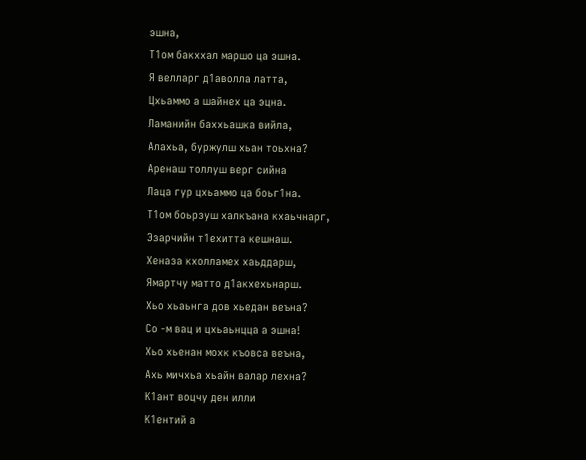эшна,
Т1ом бакххал маршо ца эшна.
Я велларг д1аволла латта,
Цхьаммо а шайнех ца эцна.
Ламанийн баххьашка вийла,
Алахьа, буржулш хьан тоьхна?
Аренаш толлуш верг сийна
Лаца гур цхьаммо ца боьг1на.
Т1ом боьрзуш халкъана кхаьчнарг,
Эзарчийн т1ехитта кешнаш.
Хеназа кхолламех хаьддарш,
Ямартчу матто д1акхехьнарш.
Хьо хьаьнга дов хьедан веъна?
Со -м вац и цхьаьнцца а эшна!
Хьо хьенан мохк къовса веъна,
Ахь мичхьа хьайн валар лехна?
К1ант воцчу ден илли
К1ентий а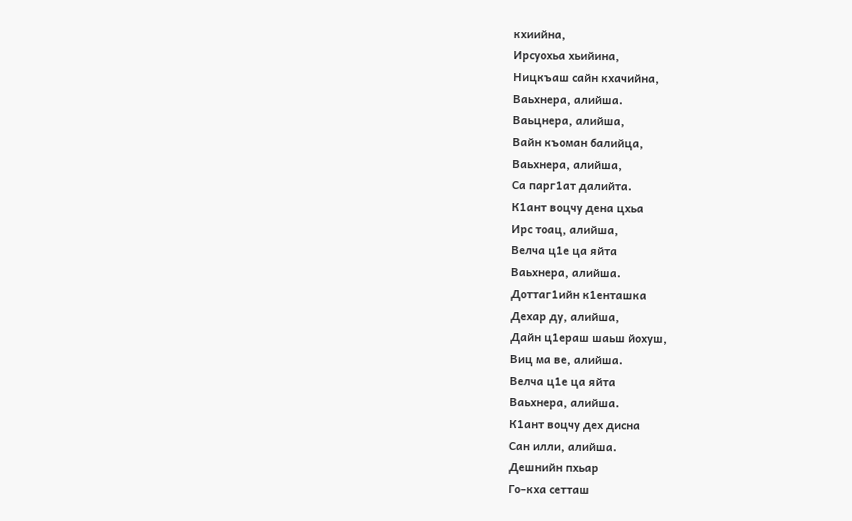кхиийна,
Ирсуохьа хьийина,
Ницкъаш сайн кхачийна,
Ваьхнера, алийша.
Ваьцнера, алийша,
Вайн къоман балийца,
Ваьхнера, алийша,
Са парг1ат далийта.
К1ант воцчу дена цхьа
Ирс тоац, алийша,
Велча ц1е ца яйта
Ваьхнера, алийша.
Доттаг1ийн к1енташка
Дехар ду, алийша,
Дайн ц1ераш шаьш йохуш,
Виц ма ве, алийша.
Велча ц1е ца яйта
Ваьхнера, алийша.
К1ант воцчу дех дисна
Сан илли, алийша.
Дешнийн пхьар
Го–кха сетташ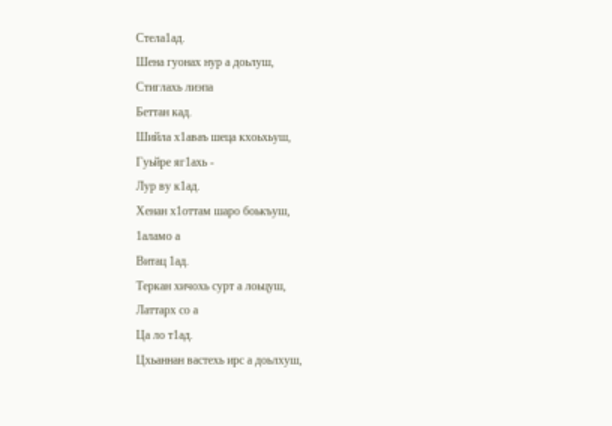Стела1ад.
Шена гуонах нур а доьлуш,
Стиглахь лиэпа
Беттан кад.
Шийла х1аваъ шеца кхоьхьуш,
Гуьйре яг1ахь -
Лур ву к1ад.
Хенан х1оттам шаро боькъуш,
1аламо а
Витац 1ад.
Теркан хичохь сурт а лоьцуш,
Латтарх со а
Ца ло т1ад.
Цхьаннан вастехь ирс а доьлхуш,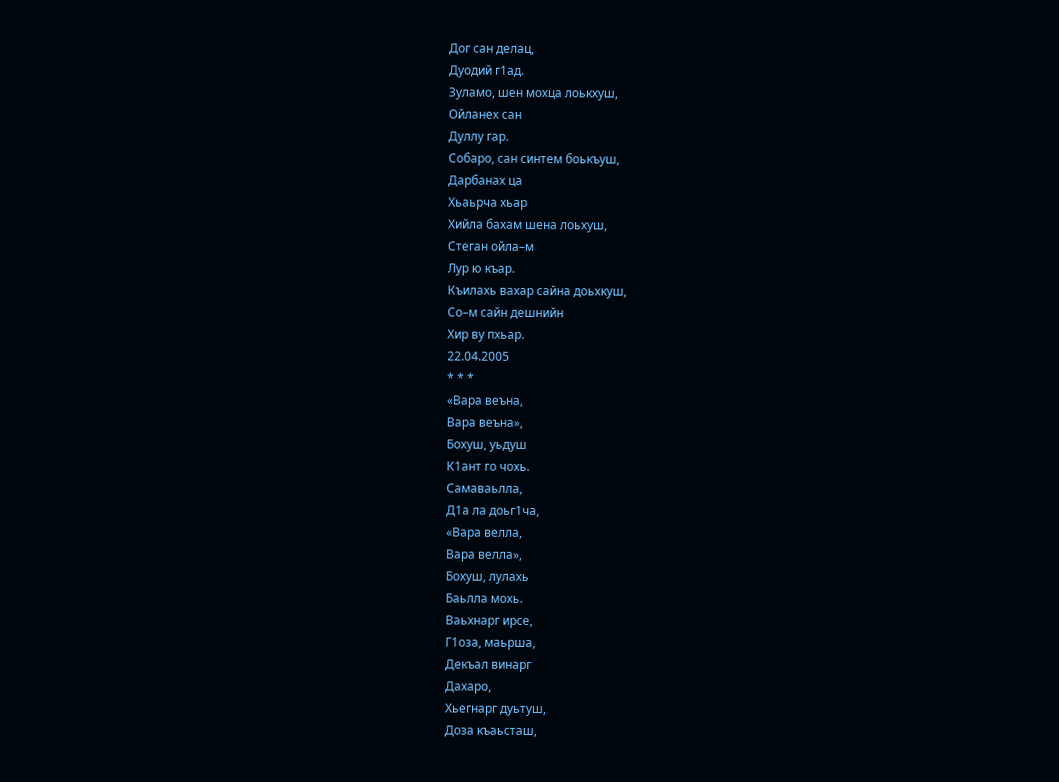Дог сан делац,
Дуодий г1ад.
Зуламо, шен мохца лоькхуш,
Ойланех сан
Дуллу гар.
Собаро, сан синтем боькъуш,
Дарбанах ца
Хьаьрча хьар
Хийла бахам шена лоьхуш,
Стеган ойла–м
Лур ю къар.
Къилахь вахар сайна доьхкуш,
Со–м сайн дешнийн
Хир ву пхьар.
22.04.2005
* * *
«Вара веъна,
Вара веъна»,
Бохуш, уьдуш
К1ант го чохь.
Самаваьлла,
Д1а ла доьг1ча,
«Вара велла,
Вара велла»,
Бохуш, лулахь
Баьлла мохь.
Ваьхнарг ирсе,
Г1оза, маьрша,
Декъал винарг
Дахаро,
Хьегнарг дуьтуш,
Доза къаьсташ,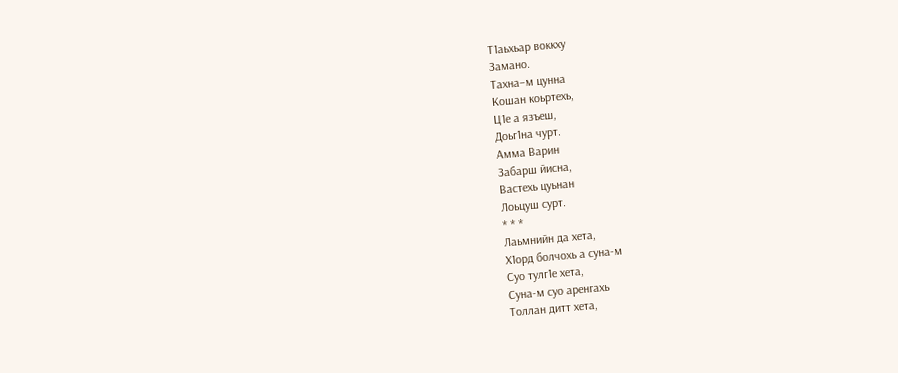Т1аьхьар воккху
Замано.
Тахна–м цунна
Кошан коьртехь,
Ц1е а язъеш,
Доьг1на чурт.
Амма Варин
Забарш йисна,
Вастехь цуьнан
Лоьцуш сурт.
* * *
Лаьмнийн да хета,
Х1орд болчохь а суна-м
Суо тулг1е хета,
Суна-м суо аренгахь
Толлан дитт хета,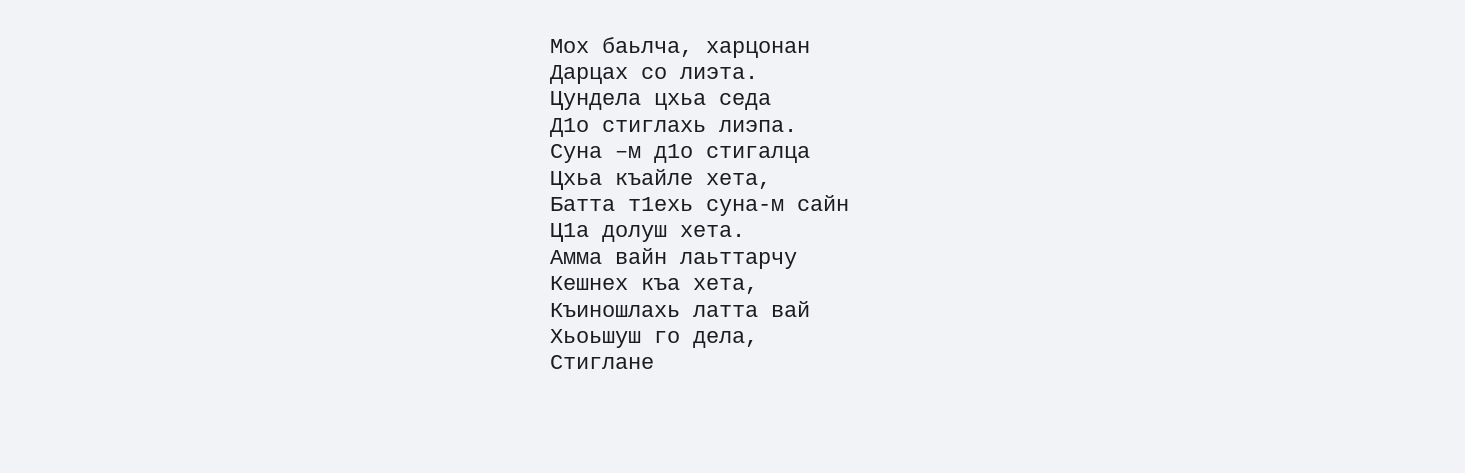Мох баьлча, харцонан
Дарцах со лиэта.
Цундела цхьа седа
Д1о стиглахь лиэпа.
Суна –м д1о стигалца
Цхьа къайле хета,
Батта т1ехь суна-м сайн
Ц1а долуш хета.
Амма вайн лаьттарчу
Кешнех къа хета,
Къиношлахь латта вай
Хьоьшуш го дела,
Стиглане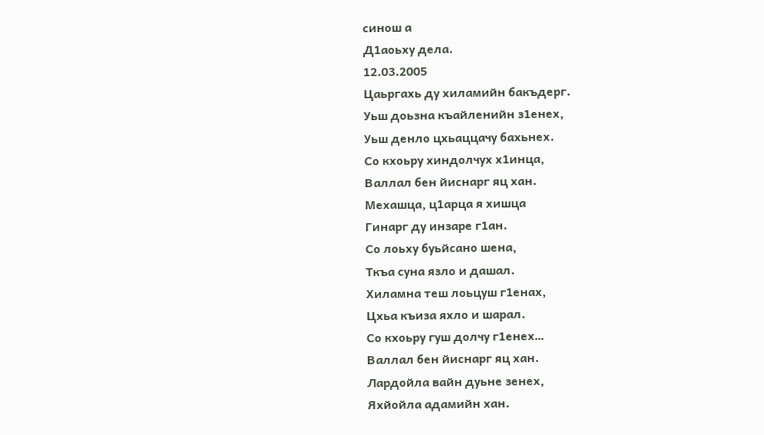синош а
Д1аоьху дела.
12.03.2005
Цаьргахь ду хиламийн бакъдерг.
Уьш доьзна къайленийн з1енех,
Уьш денло цхьаццачу бахьнех.
Со кхоьру хиндолчух х1инца,
Валлал бен йиснарг яц хан.
Мехашца, ц1арца я хишца
Гинарг ду инзаре г1ан.
Со лоьху буьйсано шена,
Ткъа суна язло и дашал.
Хиламна теш лоьцуш г1енах,
Цхьа къиза яхло и шарал.
Со кхоьру гуш долчу г1енех…
Валлал бен йиснарг яц хан.
Лардойла вайн дуьне зенех,
Яхйойла адамийн хан.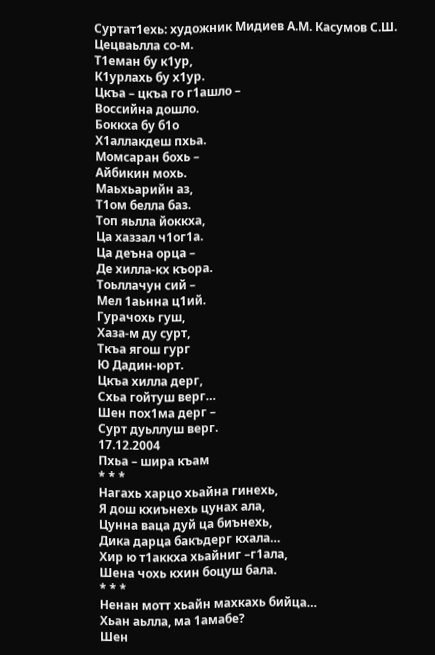Суртат1ехь: художник Мидиев А.М. Касумов С.Ш.
Цецваьлла со-м.
Т1еман бу к1ур,
К1урлахь бу х1ур.
Цкъа – цкъа го г1ашло –
Воссийна дошло.
Боккха бу б1о
Х1аллакдеш пхьа.
Момсаран бохь –
Айбикин мохь.
Маьхьарийн аз,
Т1ом белла баз.
Топ яьлла йоккха,
Ца хаззал ч1ог1а.
Ца деъна орца –
Де хилла-кх къора.
Тоьллачун сий –
Мел 1аьнна ц1ий.
Гурачохь гуш,
Хаза-м ду сурт,
Ткъа ягош гург
Ю Дадин-юрт.
Цкъа хилла дерг,
Схьа гойтуш верг…
Шен пох1ма дерг –
Сурт дуьллуш верг.
17.12.2004
Пхьа – шира къам
* * *
Нагахь харцо хьайна гинехь,
Я дош кхиънехь цунах ала,
Цунна ваца дуй ца биънехь,
Дика дарца бакъдерг кхала…
Хир ю т1аккха хьайниг –г1ала,
Шена чохь кхин боцуш бала.
* * *
Ненан мотт хьайн махкахь бийца…
Хьан аьлла, ма 1амабе?
Шен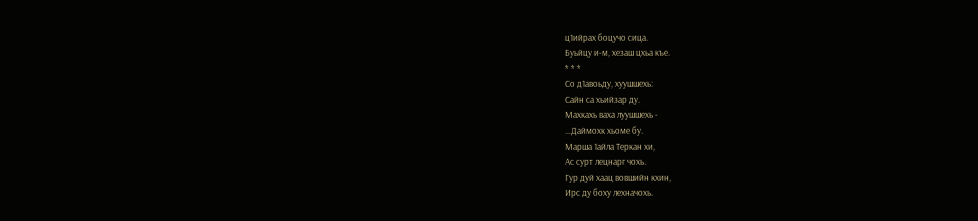ц1ийрах боцучо сица.
Буьйцу и-м, хезаш цхьа къе.
* * *
Со д1авоьду, хуушшехь:
Сайн са хьийзар ду.
Махкахь ваха луушшехь -
…Даймохк хьоме бу.
Марша 1айла Теркан хи,
Ас сурт лецнарг чохь.
Гур дуй хаац вовшийн кхин,
Ирс ду боху лехначохь.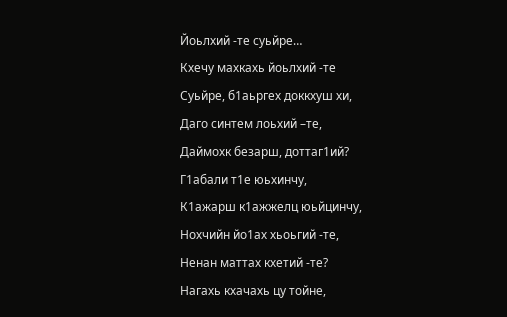Йоьлхий -те суьйре…
Кхечу махкахь йоьлхий -те
Суьйре, б1аьргех доккхуш хи,
Даго синтем лоьхий –те,
Даймохк безарш, доттаг1ий?
Г1абали т1е юьхинчу,
К1ажарш к1ажжелц юьйцинчу,
Нохчийн йо1ах хьоьгий -те,
Ненан маттах кхетий -те?
Нагахь кхачахь цу тойне,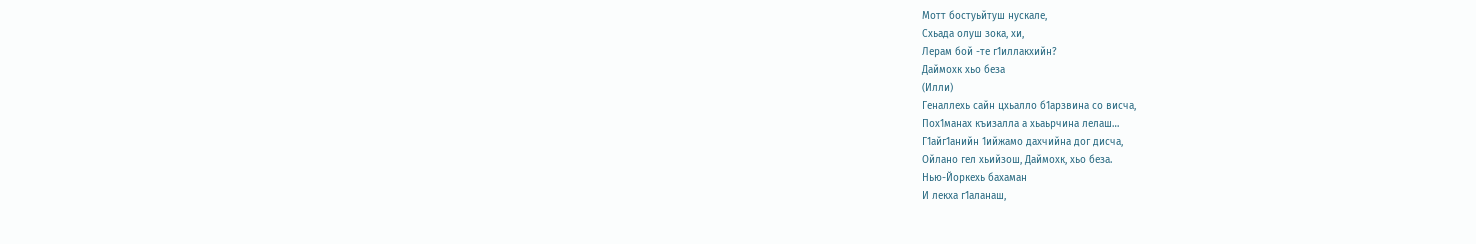Мотт бостуьйтуш нускале,
Схьада олуш зока, хи,
Лерам бой -те г1иллакхийн?
Даймохк хьо беза
(Илли)
Геналлехь сайн цхьалло б1арзвина со висча,
Пох1манах къизалла а хьаьрчина лелаш…
Г1айг1анийн 1ийжамо дахчийна дог дисча,
Ойлано гел хьийзош, Даймохк, хьо беза.
Нью-Йоркехь бахаман
И лекха г1аланаш,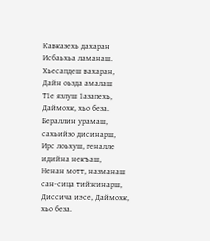Кавказехь дахаран
Исбаьхьа ламанаш.
Хьесапдеш вахаран,
Дайн оьзда амалаш
Т1е язлуш 1азапехь,
Даймохк, хьо беза.
Бераллин урамаш, сахьийзо дисинарш,
Ирс лоьхуш, геналле идийна некъаш,
Ненан мотт, назманаш сан-сица тийжинарш,
Диссича иэсе, Даймохк, хьо беза.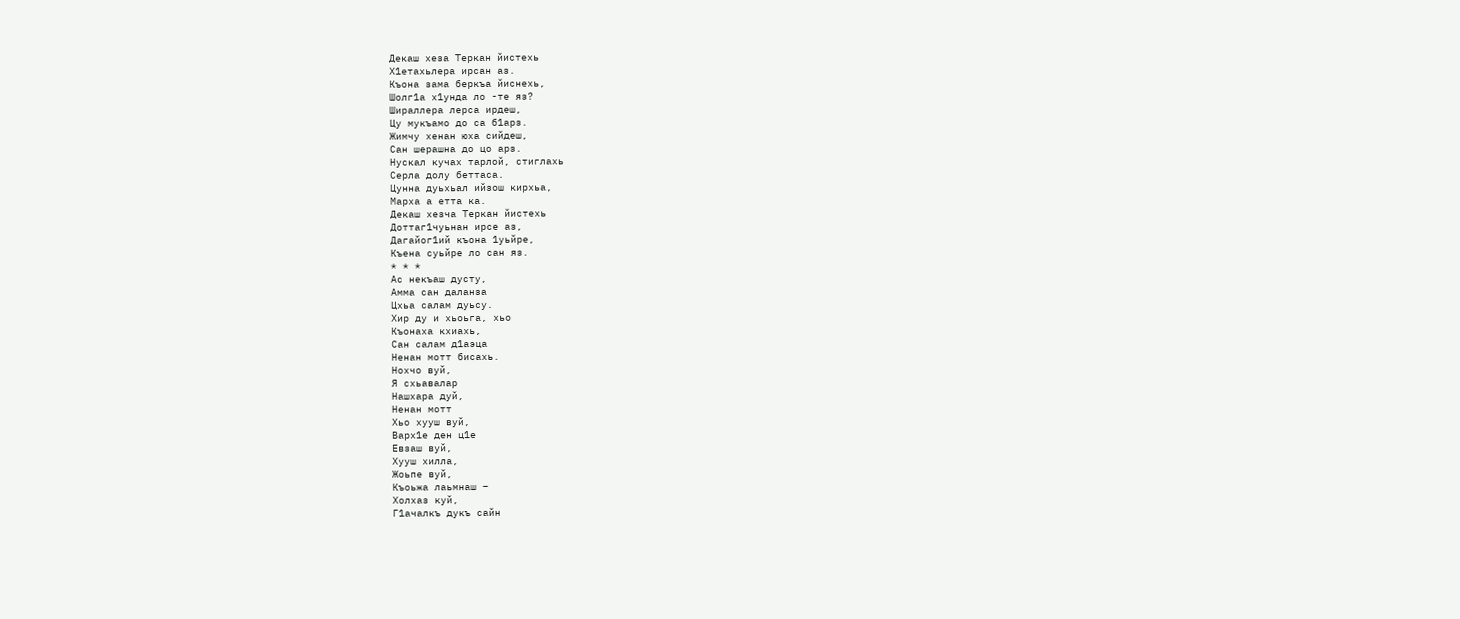Декаш хеза Теркан йистехь
Х1етахьлера ирсан аз.
Къона зама беркъа йиснехь,
Шолг1а х1унда ло -те яз?
Шираллера лерса ирдеш,
Цу мукъамо до са б1арз.
Жимчу хенан юха сийдеш,
Сан шерашна до цо арз.
Нускал кучах тарлой, стиглахь
Серла долу беттаса.
Цунна дуьхьал ийзош кирхьа,
Марха а етта ка.
Декаш хезча Теркан йистехь
Доттаг1чуьнан ирсе аз,
Дагайог1ий къона 1уьйре,
Къена суьйре ло сан яз.
* * *
Ас некъаш дусту,
Амма сан даланза
Цхьа салам дуьсу.
Хир ду и хьоьга, хьо
Къонаха кхиахь,
Сан салам д1аэца
Ненан мотт бисахь.
Нохчо вуй,
Я схьавалар
Нашхара дуй,
Ненан мотт
Хьо хууш вуй,
Варх1е ден ц1е
Евзаш вуй,
Хууш хилла,
Жоьпе вуй,
Къоьжа лаьмнаш –
Холхаз куй,
Г1ачалкъ дукъ сайн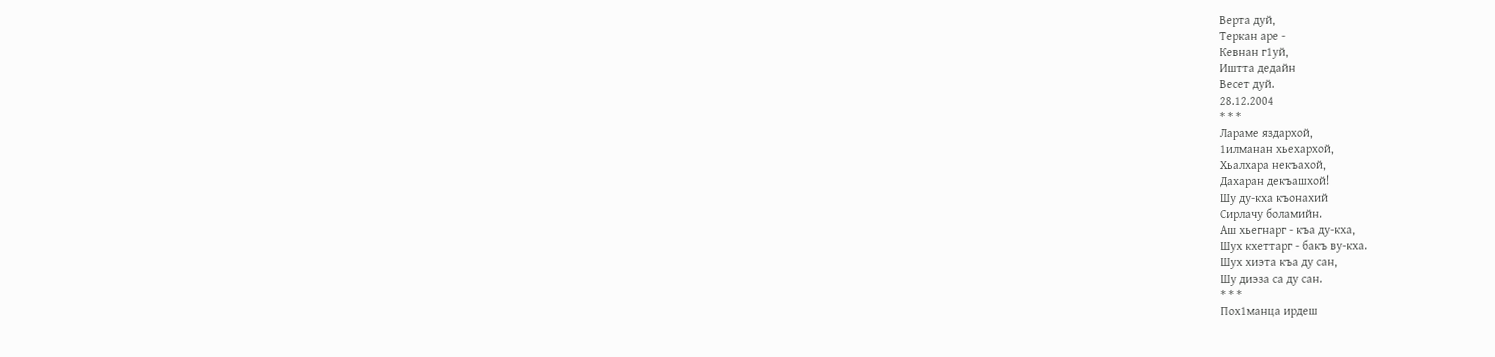Верта дуй,
Теркан аре -
Кевнан г1уй,
Иштта дедайн
Весет дуй.
28.12.2004
* * *
Лараме яздархой,
1илманан хьехархой,
Хьалхара некъахой,
Дахаран декъашхой!
Шу ду-кха къонахий
Сирлачу боламийн.
Аш хьегнарг - къа ду-кха,
Шух кхеттарг - бакъ ву-кха.
Шух хиэта къа ду сан,
Шу диэза са ду сан.
* * *
Пох1манца ирдеш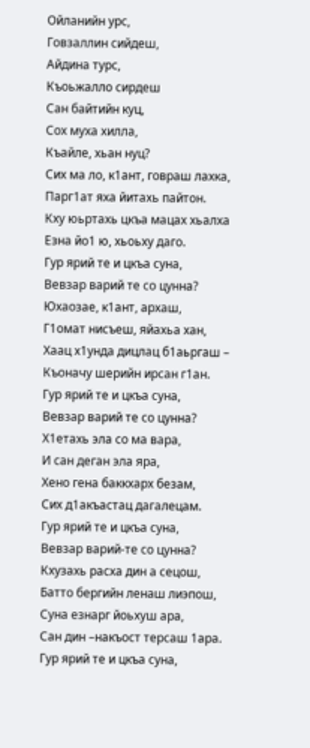Ойланийн урс,
Говзаллин сийдеш,
Айдина турс,
Къоьжалло сирдеш
Сан байтийн куц,
Сох муха хилла,
Къайле, хьан нуц?
Сих ма ло, к1ант, говраш лахка,
Парг1ат яха йитахь пайтон.
Кху юьртахь цкъа мацах хьалха
Езна йо1 ю, хьоьху даго.
Гур ярий те и цкъа суна,
Вевзар варий те со цунна?
Юхаозае, к1ант, архаш,
Г1омат нисъеш, яйахьа хан,
Хаац х1унда дицлац б1аьргаш –
Къоначу шерийн ирсан г1ан.
Гур ярий те и цкъа суна,
Вевзар варий те со цунна?
Х1етахь эла со ма вара,
И сан деган эла яра,
Хено гена баккхарх безам,
Сих д1акъастац дагалецам.
Гур ярий те и цкъа суна,
Вевзар варий-те со цунна?
Кхузахь расха дин а сецош,
Батто бергийн ленаш лиэпош,
Суна езнарг йоьхуш ара,
Сан дин –накъост терсаш 1ара.
Гур ярий те и цкъа суна,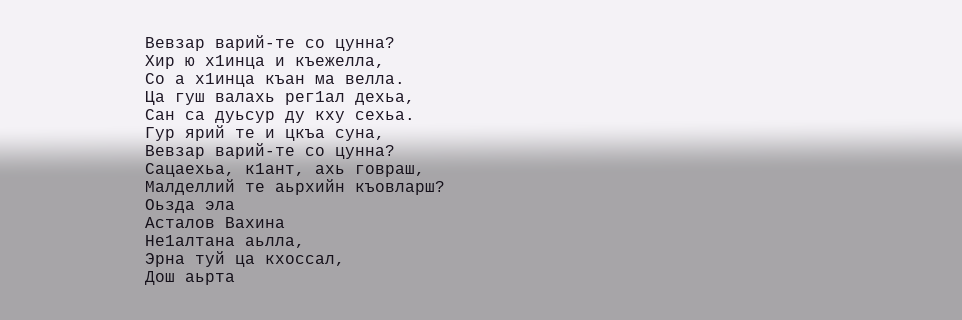Вевзар варий-те со цунна?
Хир ю х1инца и къежелла,
Со а х1инца къан ма велла.
Ца гуш валахь рег1ал дехьа,
Сан са дуьсур ду кху сехьа.
Гур ярий те и цкъа суна,
Вевзар варий-те со цунна?
Сацаехьа, к1ант, ахь говраш,
Малделлий те аьрхийн къовларш?
Оьзда эла
Асталов Вахина
Не1алтана аьлла,
Эрна туй ца кхоссал,
Дош аьрта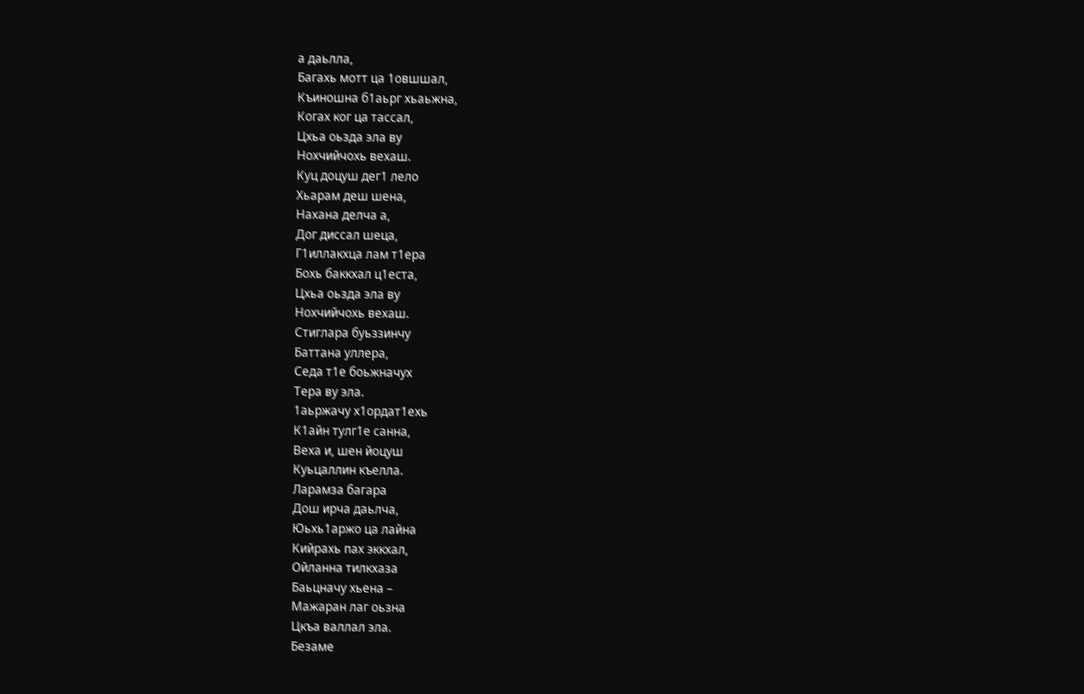а даьлла,
Багахь мотт ца 1овшшал,
Къиношна б1аьрг хьаьжна,
Когах ког ца тассал,
Цхьа оьзда эла ву
Нохчийчохь вехаш.
Куц доцуш дег1 лело
Хьарам деш шена,
Нахана делча а,
Дог диссал шеца,
Г1иллакхца лам т1ера
Бохь баккхал ц1еста,
Цхьа оьзда эла ву
Нохчийчохь вехаш.
Стиглара буьззинчу
Баттана уллера,
Седа т1е боьжначух
Тера ву эла.
1аьржачу х1ордат1ехь
К1айн тулг1е санна,
Веха и, шен йоцуш
Куьцаллин къелла.
Ларамза багара
Дош ирча даьлча,
Юьхь1аржо ца лайна
Кийрахь пах эккхал,
Ойланна тилкхаза
Баьцначу хьена –
Мажаран лаг оьзна
Цкъа валлал эла.
Безаме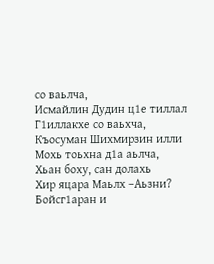со ваьлча,
Исмайлин Дудин ц1е тиллал
Г1иллакхе со ваьхча,
Къосуман Шихмирзин илли
Мохь тоьхна д1а аьлча,
Хьан боху, сан долахь
Хир яцара Маьлх –Аьзни?
Бойсг1аран и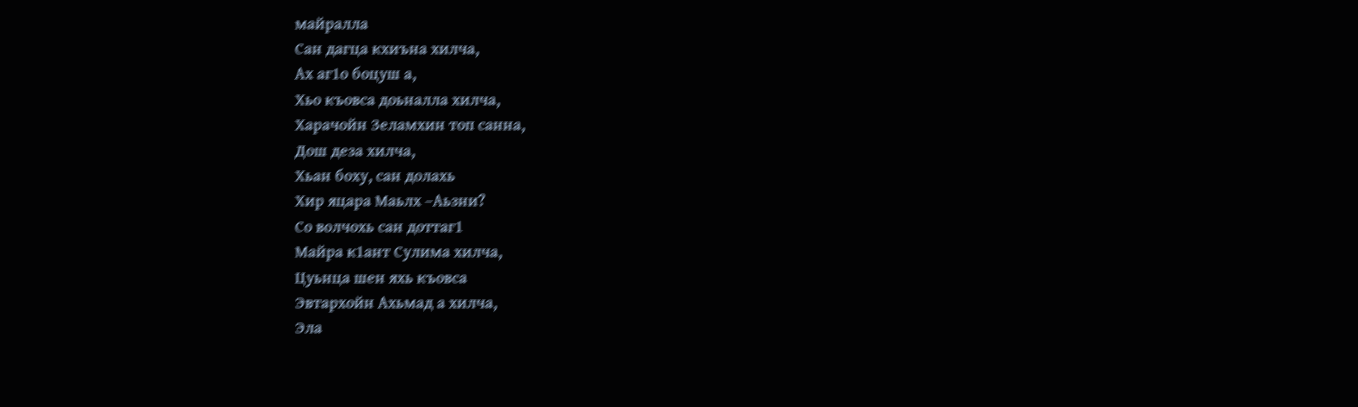майралла
Сан дагца кхиъна хилча,
Ах аг1о боцуш а,
Хьо къовса доьналла хилча,
Харачойн Зеламхин топ санна,
Дош деза хилча,
Хьан боху, сан долахь
Хир яцара Маьлх –Аьзни?
Со волчохь сан доттаг1
Майра к1ант Сулима хилча,
Цуьнца шен яхь къовса
Эвтархойн Ахьмад а хилча,
Эла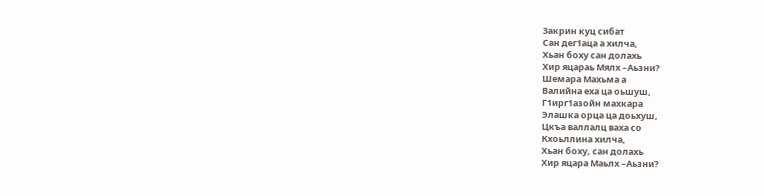Закрин куц сибат
Сан дег1аца а хилча,
Хьан боху сан долахь
Хир яцараь Мялх –Аьзни?
Шемара Махьма а
Валийна еха ца оьшуш,
Г1ирг1азойн махкара
Элашка орца ца доьхуш,
Цкъа валлалц ваха со
Кхоьллина хилча,
Хьан боху, сан долахь
Хир яцара Маьлх –Аьзни?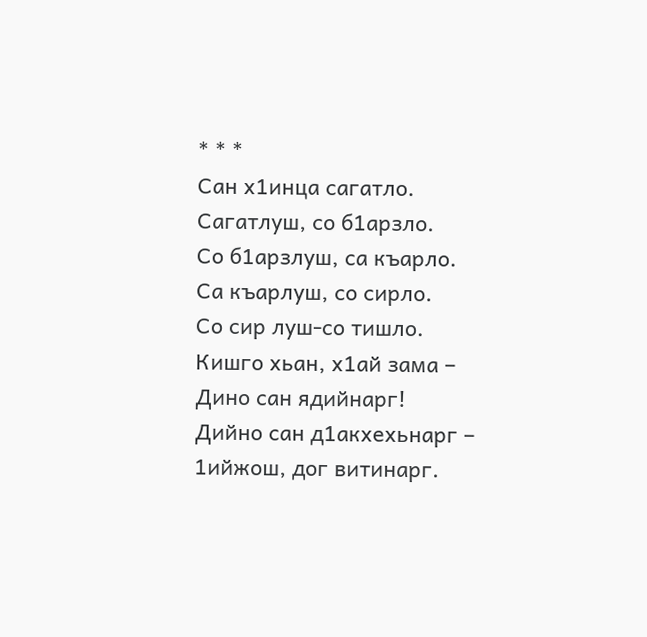* * *
Сан х1инца сагатло.
Сагатлуш, со б1арзло.
Со б1арзлуш, са къарло.
Са къарлуш, со сирло.
Со сир луш-со тишло.
Кишго хьан, х1ай зама –
Дино сан ядийнарг!
Дийно сан д1акхехьнарг –
1ийжош, дог витинарг.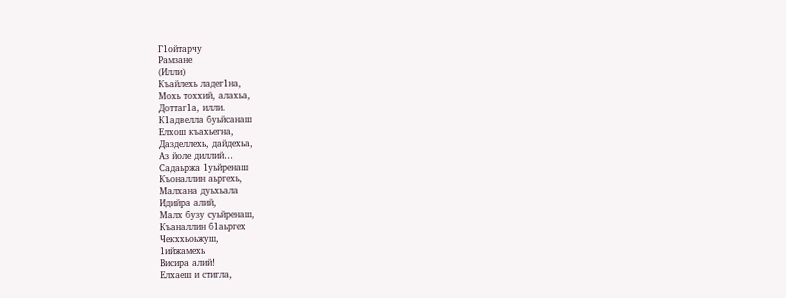Г1ойтарчу
Рамзане
(Илли)
Къайлехь ладег1на,
Мохь тоххий, алахьа,
Доттаг1а, илли.
К1адвелла буьйсанаш
Елхош къахьегна,
Дазделлехь, дайдехьа,
Аз йоле диллий…
Садаьржа 1уьйренаш
Къоналлин аьргехь,
Малхана дуьхьала
Идийра алий,
Малх бузу суьйренаш,
Къаналлин б1аьргех
Чекххьоьжуш,
1ийжамехь
Висира алий!
Елхаеш и стигла,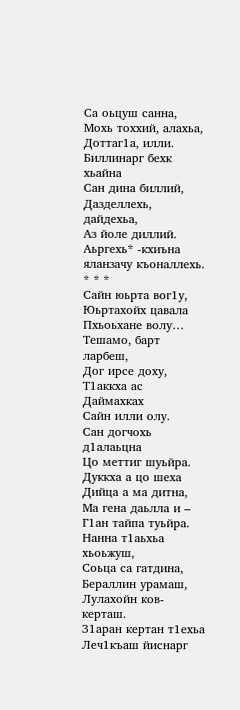Са оьцуш санна,
Мохь тоххий, алахьа,
Доттаг1а, илли.
Биллинарг бехк хьайна
Сан дина биллий,
Дазделлехь, дайдехьа,
Аз йоле диллий.
Аьргехь* -кхиъна яланзачу къоналлехь.
* * *
Сайн юьрта вог1у,
Юьртахойх цавала
Пхьоьхане волу…
Тешамо, барт ларбеш,
Дог ирсе доху,
Т1аккха ас Даймахках
Сайн илли олу.
Сан догчохь д1алаьцна
Цо меттиг шуьйра.
Дуккха а цо шеха
Дийца а ма дитна,
Ма гена даьлла и –
Г1ан тайпа туьйра.
Нанна т1аьхьа хьоьжуш,
Соьца са гатдина,
Бераллин урамаш,
Лулахойн ков-керташ.
З1аран кертан т1ехьа
Леч1къаш йиснарг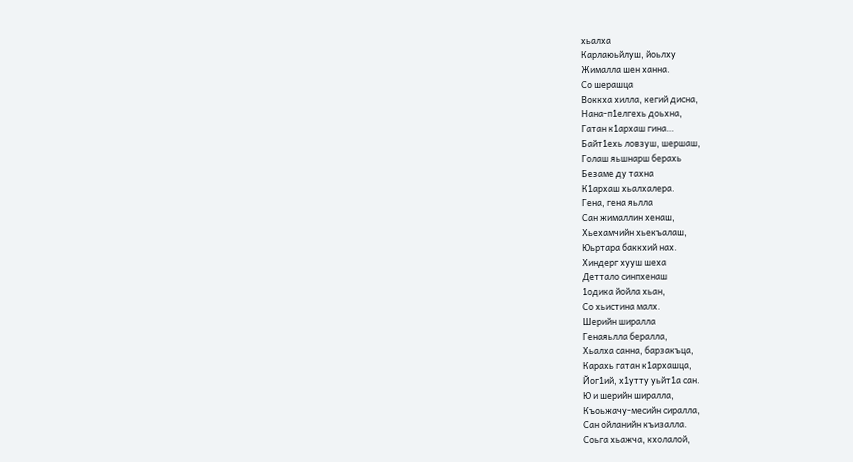хьалха
Карлаюьйлуш, йоьлху
Жималла шен ханна.
Со шерашца
Воккха хилла, кегий дисна,
Нана-п1елгехь доьхна,
Гатан к1архаш гина…
Байт1ехь ловзуш, шершаш,
Голаш яьшнарш берахь
Безаме ду тахна
К1архаш хьалхалера.
Гена, гена яьлла
Сан жималлин хенаш,
Хьехамчийн хьекъалаш,
Юьртара баккхий нах.
Хиндерг хууш шеха
Деттало синпхенаш
1одика йойла хьан,
Со хьистина малх.
Шерийн ширалла
Генаяьлла бералла,
Хьалха санна, барзакъца,
Карахь гатан к1архашца,
Йог1ий, х1утту уьйт1а сан.
Ю и шерийн ширалла,
Къоьжачу-месийн сиралла,
Сан ойланийн къизалла.
Соьга хьажча, кхолалой,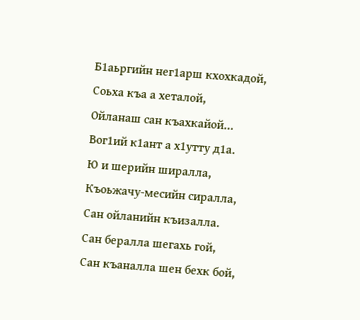Б1аьргийн нег1арш кхохкадой,
Соьха къа а хеталой,
Ойланаш сан къахкайой…
Вог1ий к1ант а х1утту д1а.
Ю и шерийн ширалла,
Къоьжачу-месийн сиралла,
Сан ойланийн къизалла.
Сан бералла шегахь гой,
Сан къаналла шен бехк бой,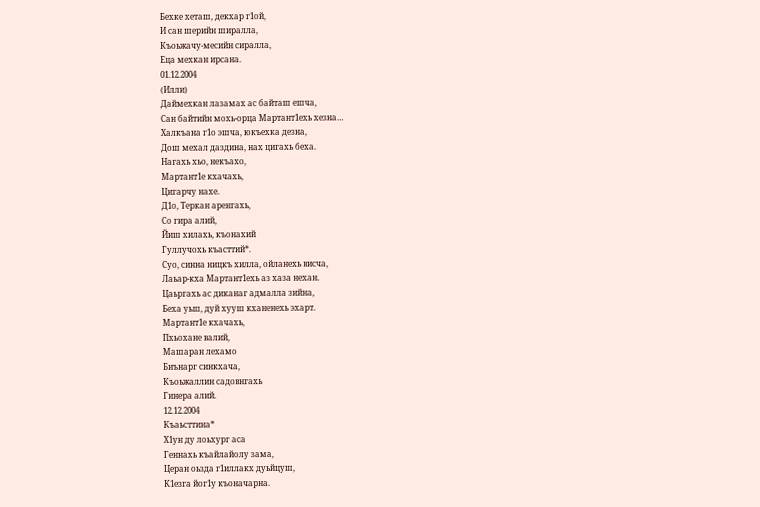Бехке хеташ, декхар г1ой,
И сан шерийн ширалла,
Къоьжачу-месийн сиралла,
Еца мехкан ирсана.
01.12.2004
(Илли)
Даймехкан лазамах ас байташ ешча,
Сан байтийн мохь-орца Мартант1ехь хезна…
Халкъана г1о эшча, юкъехка дезна,
Дош мехал даздина, нах цигахь беха.
Нагахь хьо, некъахо,
Мартант1е кхачахь,
Цигарчу нахе.
Д1о, Теркан аренгахь,
Со гира алий,
Йиш хилахь, къонахий
Гуллучохь къасттий*.
Суо, синна ницкъ хилла, ойланехь висча,
Лаьар-кха Мартант1ехь аз хаза нехан.
Цаьргахь ас диканаг адмалла зийна,
Беха уьш, дуй хууш кханенехь эхарт.
Мартант1е кхачахь,
Пхьохане валий,
Машаран лехамо
Биънарг синкхача,
Къоьжаллин садовнгахь
Гинера алий.
12.12.2004
Къаьсттина*
Х1ун ду лоьхург аса
Геннахь къайлайолу зама,
Церан оьзда г1иллакх дуьйцуш,
К1езга йог1у къоначарна.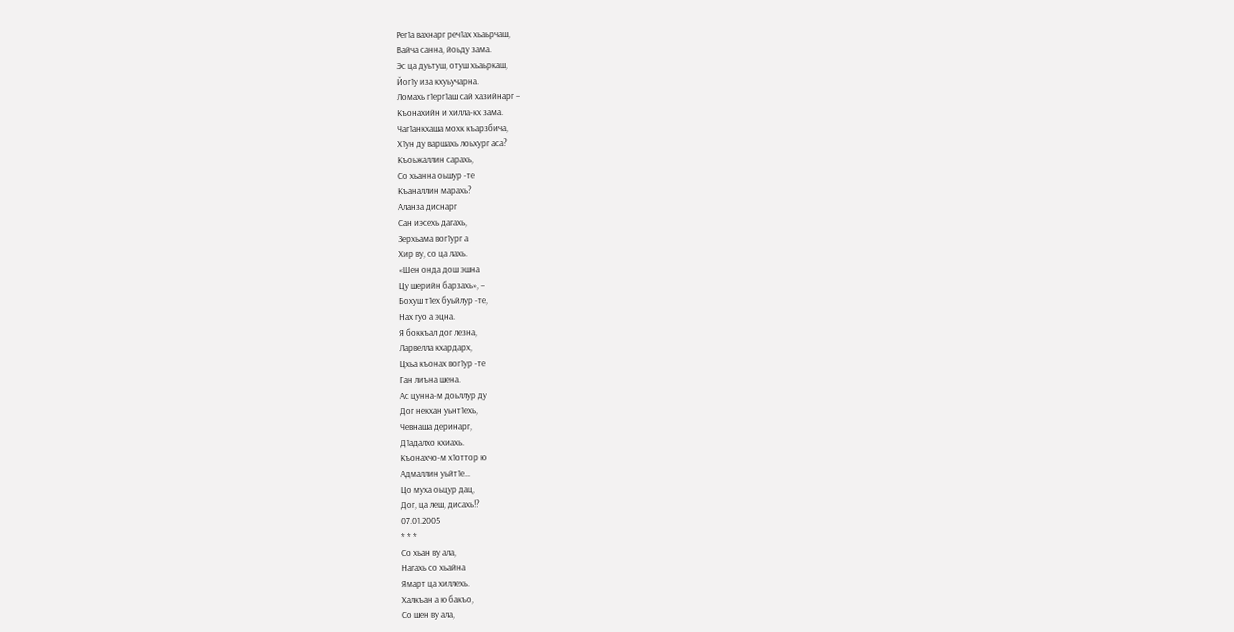Рег1а вахнарг реч1ах хьаьрчаш,
Вайча санна, йоьду зама.
Эс ца дуьтуш, отуш хьаьркаш,
Йог1у иза кхуьучарна.
Ломахь г1ерг1аш сай хазийнарг –
Къонахийн и хилла-кх зама.
Чаг1анкхаша мохк къарзбича,
Х1ун ду варшахь лоьхург аса?
Къоьжаллин сарахь,
Со хьанна оьшур -те
Къаналлин марахь?
Аланза диснарг
Сан иэсехь дагахь,
Зерхьама вог1ург а
Хир ву, со ца лахь.
«Шен онда дош эшна
Цу шерийн барзахь», –
Бохуш т1ех буьйлур -те,
Нах гуо а эцна.
Я боккъал дог лезна,
Ларвелла кхардарх,
Цхьа къонах вог1ур -те
Ган лиъна шена.
Ас цунна-м доьллур ду
Дог некхан уьнт1ехь,
Чевнаша деринарг,
Д1адалхо кхиахь.
Къонахчо-м х1оттор ю
Адмаллин уьйт1е…
Цо муха оьцур дац,
Дог, ца леш, дисахь!?
07.01.2005
* * *
Со хьан ву ала,
Нагахь со хьайна
Ямарт ца хиллехь.
Халкъан а ю бакъо,
Со шен ву ала,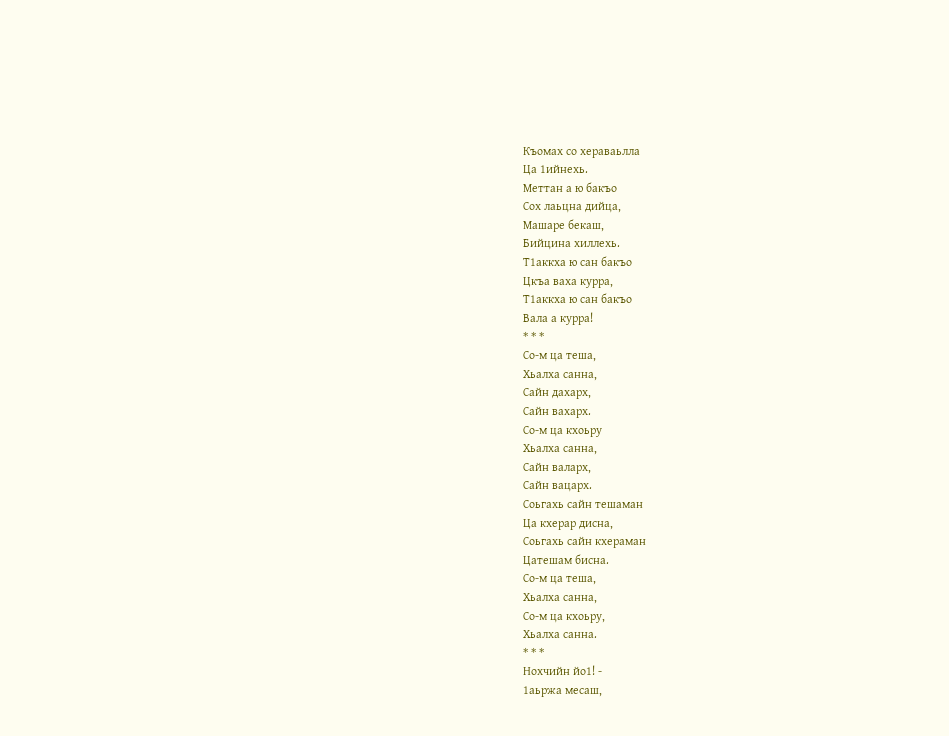Къомах со хераваьлла
Ца 1ийнехь.
Меттан а ю бакъо
Сох лаьцна дийца,
Машаре бекаш,
Бийцина хиллехь.
Т1аккха ю сан бакъо
Цкъа ваха курра,
Т1аккха ю сан бакъо
Вала а курра!
* * *
Со-м ца теша,
Хьалха санна,
Сайн дахарх,
Сайн вахарх.
Со-м ца кхоьру
Хьалха санна,
Сайн валарх,
Сайн вацарх.
Соьгахь сайн тешаман
Ца кхерар дисна,
Соьгахь сайн кхераман
Цатешам бисна.
Со-м ца теша,
Хьалха санна,
Со-м ца кхоьру,
Хьалха санна.
* * *
Нохчийн йо1! -
1аьржа месаш,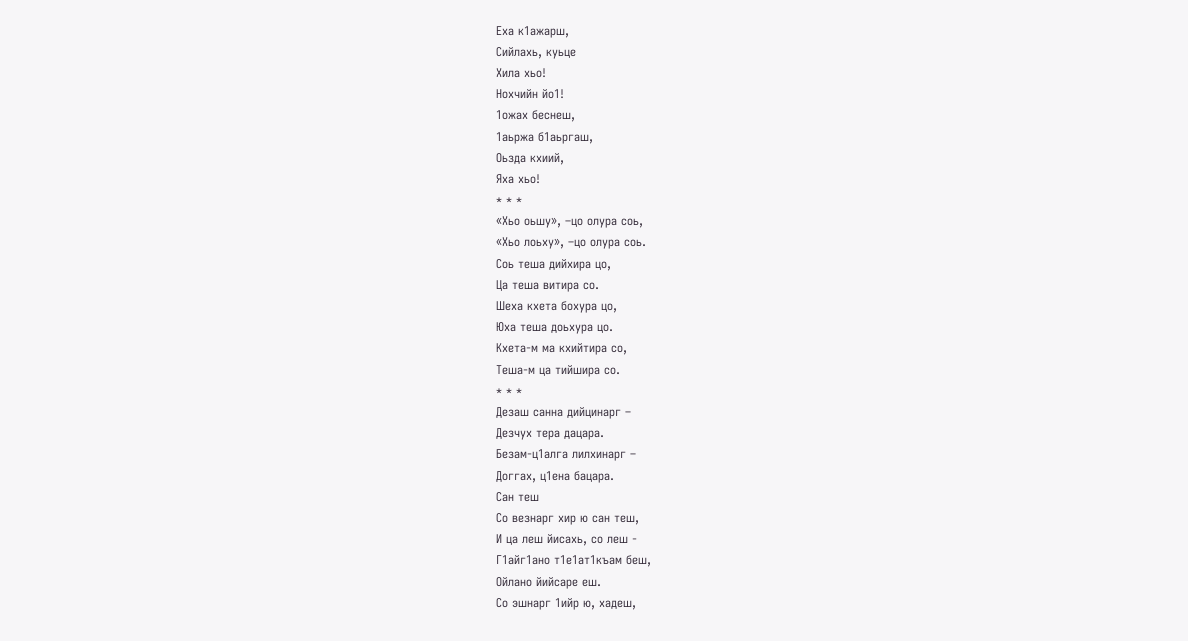Еха к1ажарш,
Сийлахь, куьце
Хила хьо!
Нохчийн йо1!
1ожах беснеш,
1аьржа б1аьргаш,
Оьзда кхиий,
Яха хьо!
* * *
«Хьо оьшу», –цо олура соь,
«Хьо лоьху», –цо олура соь.
Соь теша дийхира цо,
Ца теша витира со.
Шеха кхета бохура цо,
Юха теша доьхура цо.
Кхета-м ма кхийтира со,
Теша-м ца тийшира со.
* * *
Дезаш санна дийцинарг –
Дезчух тера дацара.
Безам-ц1алга лилхинарг –
Доггах, ц1ена бацара.
Сан теш
Со везнарг хир ю сан теш,
И ца леш йисахь, со леш -
Г1айг1ано т1е1ат1къам беш,
Ойлано йийсаре еш.
Со эшнарг 1ийр ю, хадеш,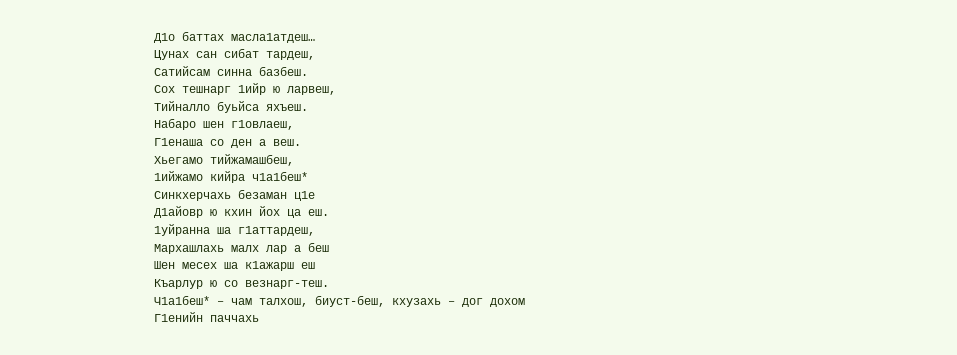Д1о баттах масла1атдеш…
Цунах сан сибат тардеш,
Сатийсам синна базбеш.
Сох тешнарг 1ийр ю ларвеш,
Тийналло буьйса яхъеш.
Набаро шен г1овлаеш,
Г1енаша со ден а веш.
Хьегамо тийжамашбеш,
1ийжамо кийра ч1а1беш*
Синкхерчахь безаман ц1е
Д1айовр ю кхин йох ца еш.
1уйранна ша г1аттардеш,
Мархашлахь малх лар а беш
Шен месех ша к1ажарш еш
Къарлур ю со везнарг-теш.
Ч1а1беш* – чам талхош, биуст-беш, кхузахь – дог дохом
Г1енийн паччахь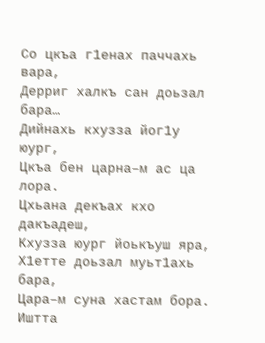Со цкъа г1енах паччахь вара,
Дерриг халкъ сан доьзал бара…
Дийнахь кхузза йог1у юург,
Цкъа бен царна–м ас ца лора.
Цхьана декъах кхо дакъадеш,
Кхузза юург йоькъуш яра,
Х1етте доьзал муьт1ахь бара,
Цара–м суна хастам бора.
Иштта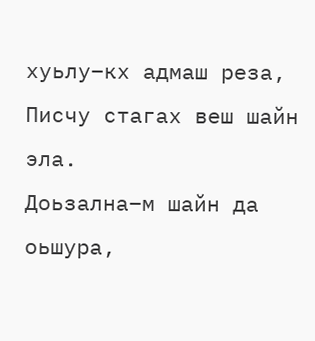хуьлу–кх адмаш реза,
Писчу стагах веш шайн эла.
Доьзална–м шайн да оьшура,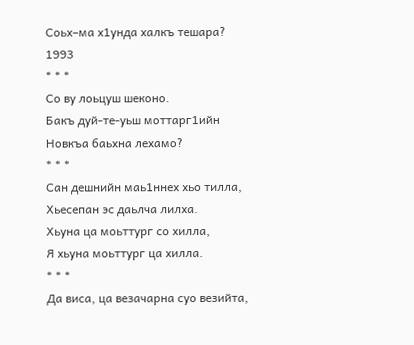Соьх–ма х1унда халкъ тешара?
1993
* * *
Со ву лоьцуш шеконо.
Бакъ дуй-те-уьш моттарг1ийн
Новкъа баьхна лехамо?
* * *
Сан дешнийн маь1ннех хьо тилла,
Хьесепан эс даьлча лилха.
Хьуна ца моьттург со хилла,
Я хьуна моьттург ца хилла.
* * *
Да виса, ца везачарна суо везийта,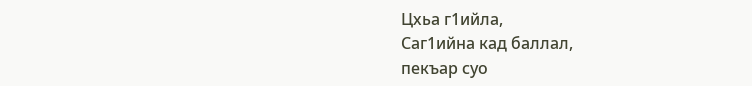Цхьа г1ийла,
Саг1ийна кад баллал,
пекъар суо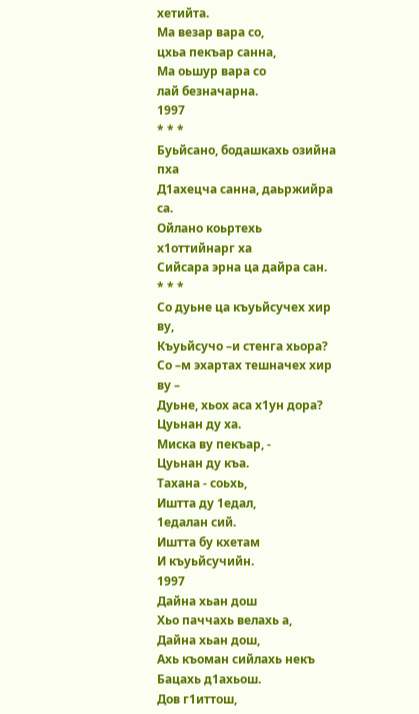хетийта.
Ма везар вара со,
цхьа пекъар санна,
Ма оьшур вара со
лай безначарна.
1997
* * *
Буьйсано, бодашкахь озийна пха
Д1ахецча санна, даьржийра са.
Ойлано коьртехь х1оттийнарг ха
Сийсара эрна ца дайра сан.
* * *
Со дуьне ца къуьйсучех хир ву,
Къуьйсучо –и стенга хьора?
Со –м эхартах тешначех хир ву –
Дуьне, хьох аса х1ун дора?
Цуьнан ду ха.
Миска ву пекъар, -
Цуьнан ду къа.
Тахана - соьхь,
Иштта ду 1едал,
1едалан сий.
Иштта бу кхетам
И къуьйсучийн.
1997
Дайна хьан дош
Хьо паччахь велахь а,
Дайна хьан дош,
Ахь къоман сийлахь некъ
Бацахь д1ахьош.
Дов г1иттош,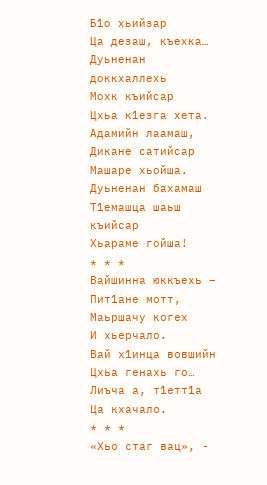Б1о хьийзар
Ца дезаш, къехка…
Дуьненан доккхаллехь
Мохк къийсар
Цхьа к1езга хета.
Адамийн лаамаш,
Дикане сатийсар
Машаре хьойша.
Дуьненан бахамаш
Т1емашца шаьш къийсар
Хьараме гойша!
* * *
Вайшинна юккъехь –
Пит1ане мотт,
Маьршачу когех
И хьерчало.
Вай х1инца вовшийн
Цхьа генахь го…
Лиъча а, т1етт1а
Ца кхачало.
* * *
«Хьо стаг вац», -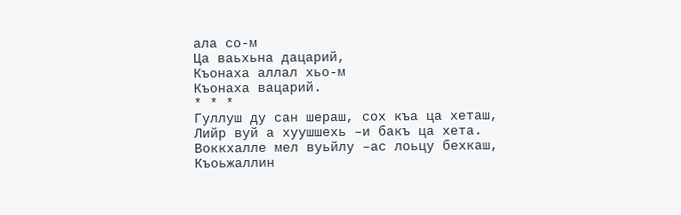ала со-м
Ца ваьхьна дацарий,
Къонаха аллал хьо-м
Къонаха вацарий.
* * *
Гуллуш ду сан шераш, сох къа ца хеташ,
Лийр вуй а хуушшехь –и бакъ ца хета.
Воккхалле мел вуьйлу –ас лоьцу бехкаш,
Къоьжаллин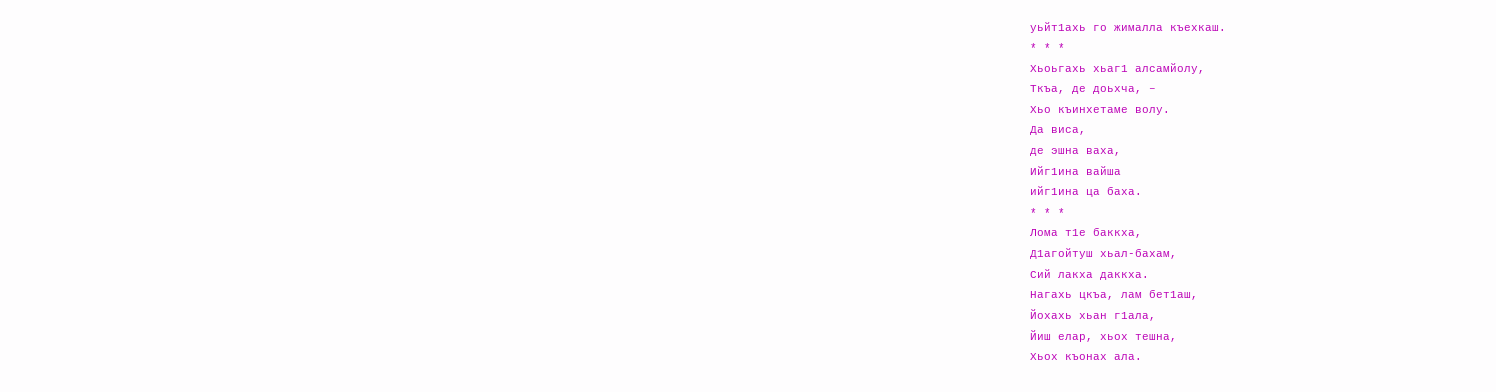уьйт1ахь го жималла къехкаш.
* * *
Хьоьгахь хьаг1 алсамйолу,
Ткъа, де доьхча, –
Хьо къинхетаме волу.
Да виса,
де эшна ваха,
Ийг1ина вайша
ийг1ина ца баха.
* * *
Лома т1е баккха,
Д1агойтуш хьал-бахам,
Сий лакха даккха.
Нагахь цкъа, лам бет1аш,
Йохахь хьан г1ала,
Йиш елар, хьох тешна,
Хьох къонах ала.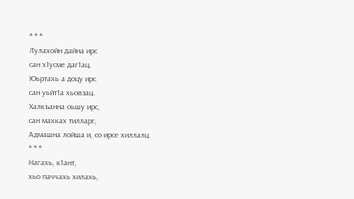* * *
Лулахойн дайна ирс
сан х1усме даг1ац,
Юьртахь а доцу ирс
сан уьйт1а хьовзац.
Халкъанна оьшу ирс,
сан махках тилларг,
Адмашна лойша и, со ирсе хиллалц.
* * *
Нагахь, к1ант,
хьо паччахь хилахь,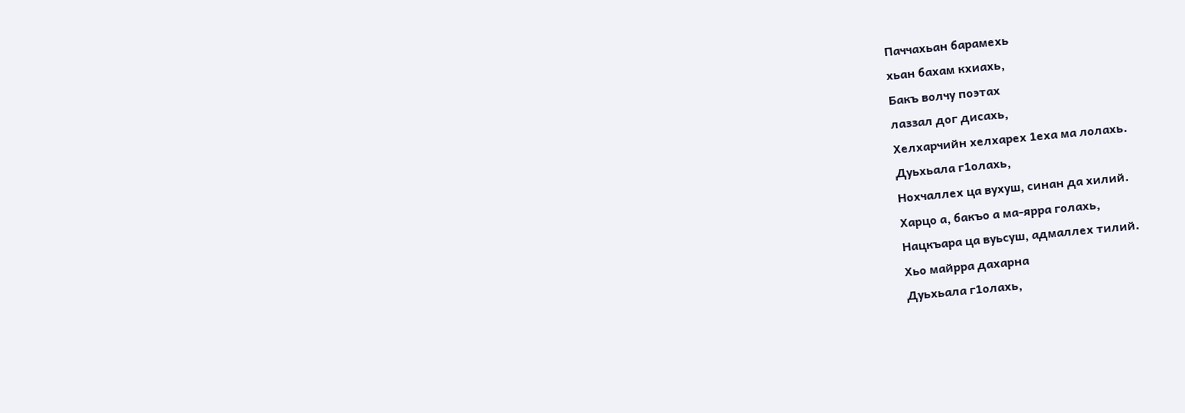Паччахьан барамехь
хьан бахам кхиахь,
Бакъ волчу поэтах
лаззал дог дисахь,
Хелхарчийн хелхарех 1еха ма лолахь.
Дуьхьала г1олахь,
Нохчаллех ца вухуш, синан да хилий.
Харцо а, бакъо а ма-ярра голахь,
Нацкъара ца вуьсуш, адмаллех тилий.
Хьо майрра дахарна
Дуьхьала г1олахь,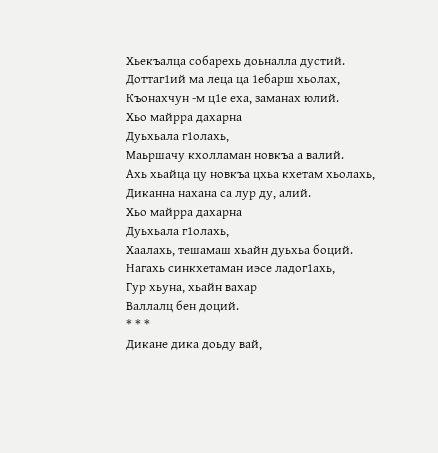Хьекъалца собарехь доьналла дустий.
Доттаг1ий ма леца ца 1ебарш хьолах,
Къонахчун -м ц1е еха, заманах юлий.
Хьо майрра дахарна
Дуьхьала г1олахь,
Маьршачу кхолламан новкъа а валий.
Ахь хьайца цу новкъа цхьа кхетам хьолахь,
Диканна нахана са лур ду, алий.
Хьо майрра дахарна
Дуьхьала г1олахь,
Хаалахь, тешамаш хьайн дуьхьа боций.
Нагахь синкхетаман иэсе ладог1ахь,
Гур хьуна, хьайн вахар
Валлалц бен доций.
* * *
Дикане дика доьду вай,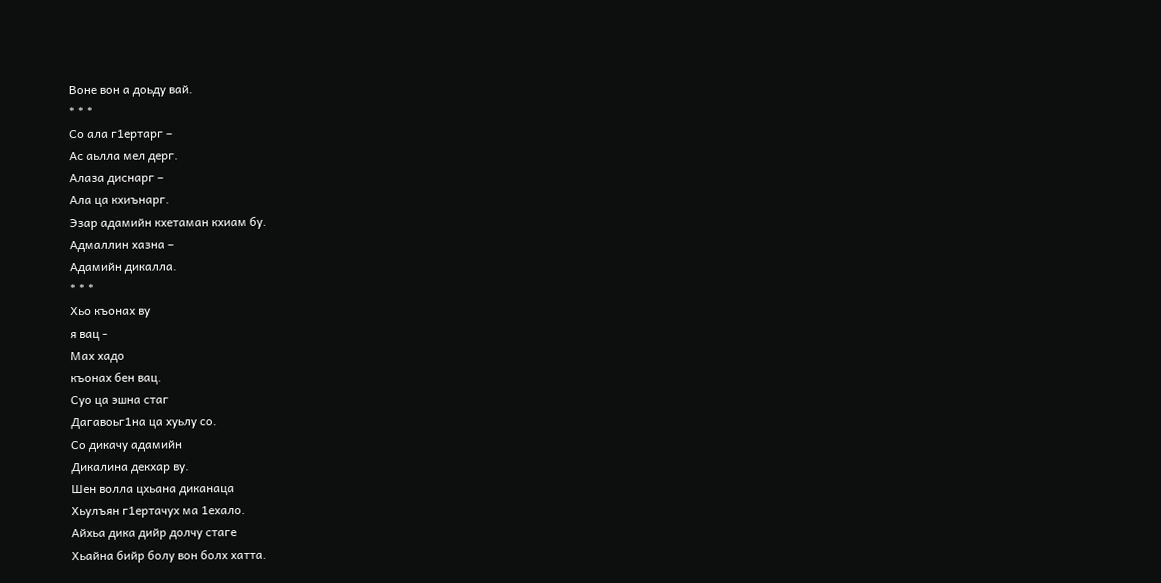Воне вон а доьду вай.
* * *
Со ала г1ертарг –
Ас аьлла мел дерг.
Алаза диснарг –
Ала ца кхиънарг.
Эзар адамийн кхетаман кхиам бу.
Адмаллин хазна –
Адамийн дикалла.
* * *
Хьо къонах ву
я вац -
Мах хадо
къонах бен вац.
Суо ца эшна стаг
Дагавоьг1на ца хуьлу со.
Со дикачу адамийн
Дикалина декхар ву.
Шен волла цхьана диканаца
Хьулъян г1ертачух ма 1ехало.
Айхьа дика дийр долчу стаге
Хьайна бийр болу вон болх хатта.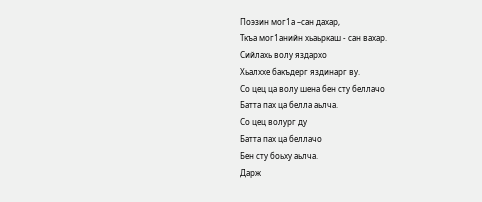Поэзин мог1а –сан дахар,
Ткъа мог1анийн хьаьркаш - сан вахар.
Сийлахь волу яздархо
Хьалххе бакъдерг яздинарг ву.
Со цец ца волу шена бен сту беллачо
Батта пах ца белла аьлча.
Со цец волург ду
Батта пах ца беллачо
Бен сту боьху аьлча.
Дарж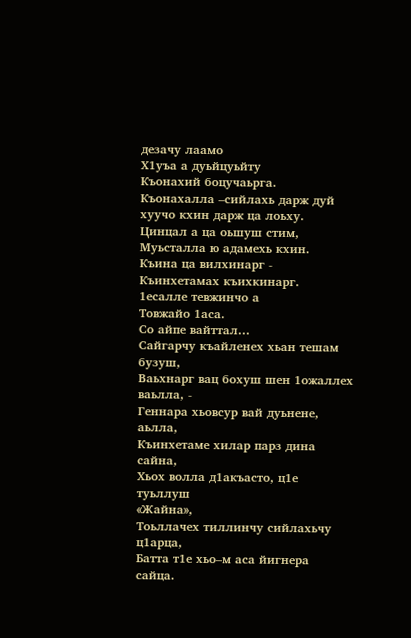дезачу лаамо
Х1уъа а дуьйцуьйту
Къонахий боцучаьрга.
Къонахалла –сийлахь дарж дуй хуучо кхин дарж ца лоьху.
Цинцал а ца оьшуш стим,
Муьсталла ю адамехь кхин.
Къина ца вилхинарг -
Къинхетамах къихкинарг.
1есалле тевжинчо а
Товжайо 1аса.
Со айпе вайттал…
Сайгарчу къайленех хьан тешам бузуш,
Ваьхнарг вац бохуш шен 1ожаллех
ваьлла, -
Геннара хьовсур вай дуьнене, аьлла,
Къинхетаме хилар парз дина сайна,
Хьох волла д1акъасто, ц1е туьллуш
«Жайна»,
Тоьллачех тиллинчу сийлахьчу ц1арца,
Батта т1е хьо–м аса йигнера сайца.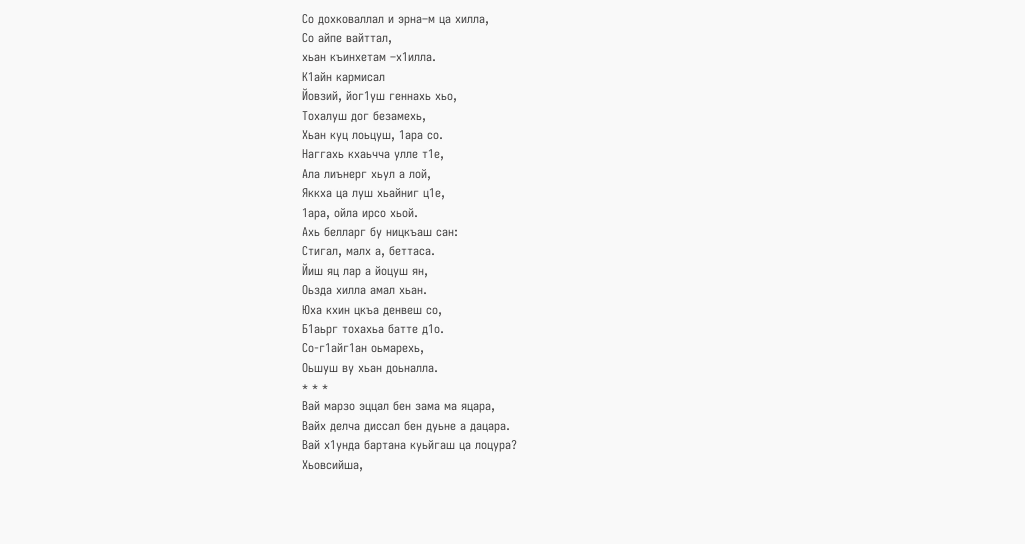Со дохковаллал и эрна–м ца хилла,
Со айпе вайттал,
хьан къинхетам –х1илла.
К1айн кармисал
Йовзий, йог1уш геннахь хьо,
Тохалуш дог безамехь,
Хьан куц лоьцуш, 1ара со.
Наггахь кхаьчча улле т1е,
Ала лиънерг хьул а лой,
Яккха ца луш хьайниг ц1е,
1ара, ойла ирсо хьой.
Ахь белларг бу ницкъаш сан:
Стигал, малх а, беттаса.
Йиш яц лар а йоцуш ян,
Оьзда хилла амал хьан.
Юха кхин цкъа денвеш со,
Б1аьрг тохахьа батте д1о.
Со-г1айг1ан оьмарехь,
Оьшуш ву хьан доьналла.
* * *
Вай марзо эццал бен зама ма яцара,
Вайх делча диссал бен дуьне а дацара.
Вай х1унда бартана куьйгаш ца лоцура?
Хьовсийша,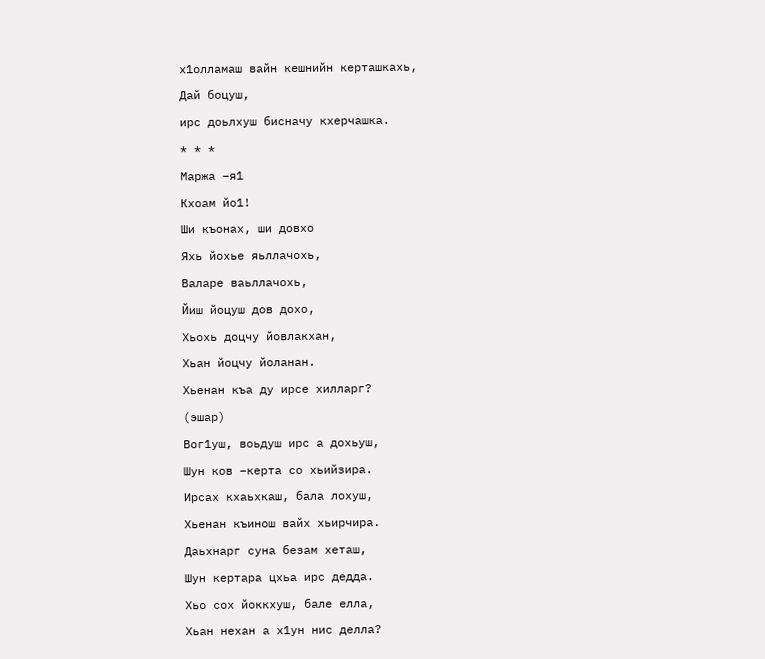х1олламаш вайн кешнийн керташкахь,
Дай боцуш,
ирс доьлхуш бисначу кхерчашка.
* * *
Маржа –я1
Кхоам йо1!
Ши къонах, ши довхо
Яхь йохье яьллачохь,
Валаре ваьллачохь,
Йиш йоцуш дов дохо,
Хьохь доцчу йовлакхан,
Хьан йоцчу йоланан.
Хьенан къа ду ирсе хилларг?
(эшар)
Вог1уш, воьдуш ирс а дохьуш,
Шун ков –керта со хьийзира.
Ирсах кхаьхкаш, бала лохуш,
Хьенан къинош вайх хьирчира.
Даьхнарг суна безам хеташ,
Шун кертара цхьа ирс дедда.
Хьо сох йоккхуш, бале елла,
Хьан нехан а х1ун нис делла?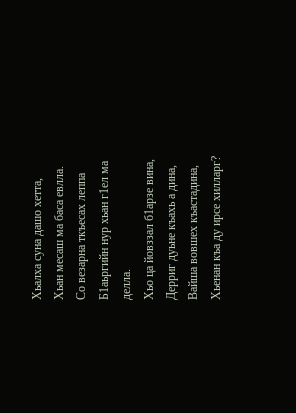Хьалха суна дашо хетта,
Хьан месаш ма баса евлла.
Со везарна ткъесах леппа
Б1аьргийн нур хьан г1ел ма делла.
Хьо ца йовззал б1арзе вина,
Дерриг дуьне къахь а дина,
Вайша вовшех къастадина,
Хьенан къа ду ирсе хилларг?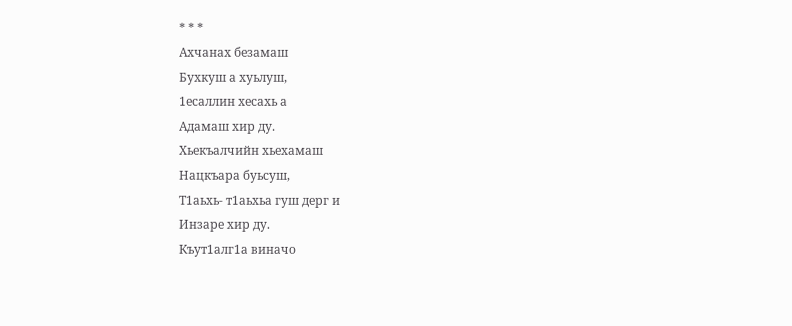* * *
Ахчанах безамаш
Бухкуш а хуьлуш,
1есаллин хесахь а
Адамаш хир ду.
Хьекъалчийн хьехамаш
Нацкъара буьсуш,
Т1аьхь- т1аьхьа гуш дерг и
Инзаре хир ду.
Къут1алг1а виначо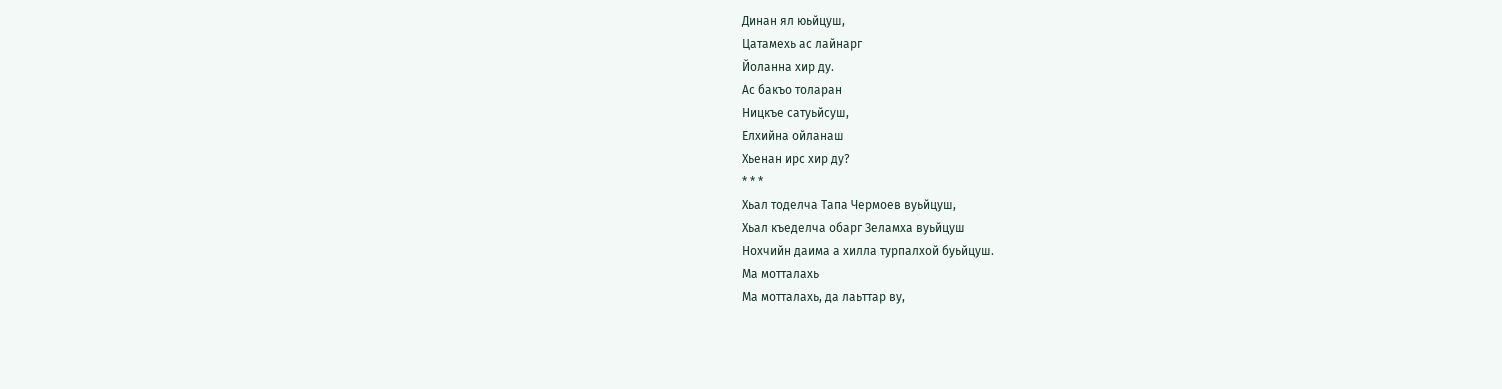Динан ял юьйцуш,
Цатамехь ас лайнарг
Йоланна хир ду.
Ас бакъо толаран
Ницкъе сатуьйсуш,
Елхийна ойланаш
Хьенан ирс хир ду?
* * *
Хьал тоделча Тапа Чермоев вуьйцуш,
Хьал къеделча обарг Зеламха вуьйцуш
Нохчийн даима а хилла турпалхой буьйцуш.
Ма мотталахь
Ма мотталахь, да лаьттар ву,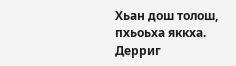Хьан дош толош, пхьоьха яккха.
Дерриг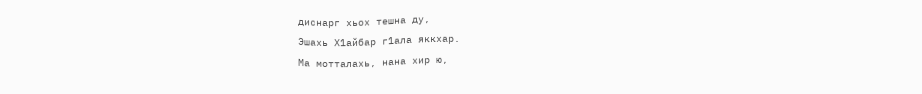диснарг хьох тешна ду,
Эшахь Х1айбар г1ала яккхар.
Ма мотталахь, нана хир ю,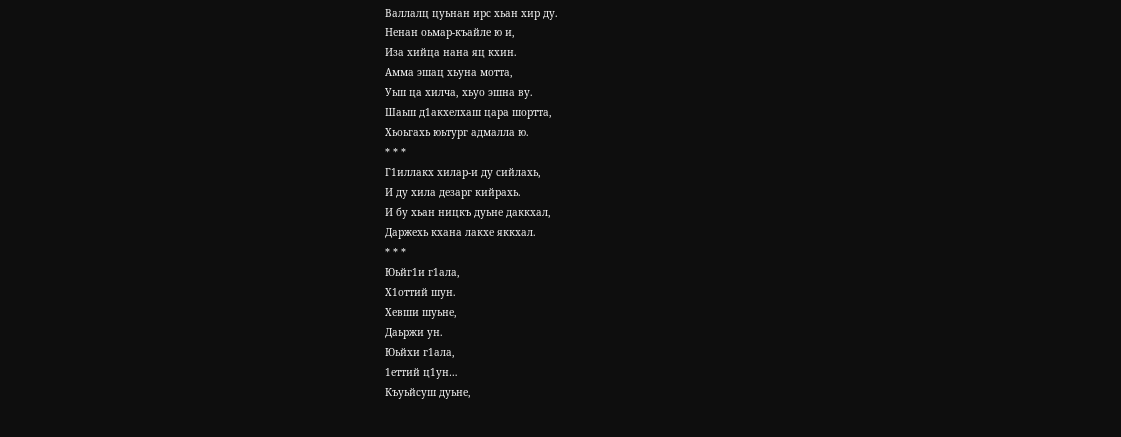Валлалц цуьнан ирс хьан хир ду.
Ненан оьмар-къайле ю и,
Иза хийца нана яц кхин.
Амма эшац хьуна мотта,
Уьш ца хилча, хьуо эшна ву.
Шаьш д1акхелхаш цара шортта,
Хьоьгахь юьтург адмалла ю.
* * *
Г1иллакх хилар-и ду сийлахь,
И ду хила дезарг кийрахь.
И бу хьан ницкъ дуьне даккхал,
Даржехь кхана лакхе яккхал.
* * *
Юьйг1и г1ала,
Х1оттий шун.
Хевши шуьне,
Даьржи ун.
Юьйхи г1ала,
1еттий ц1ун…
Къуьйсуш дуьне,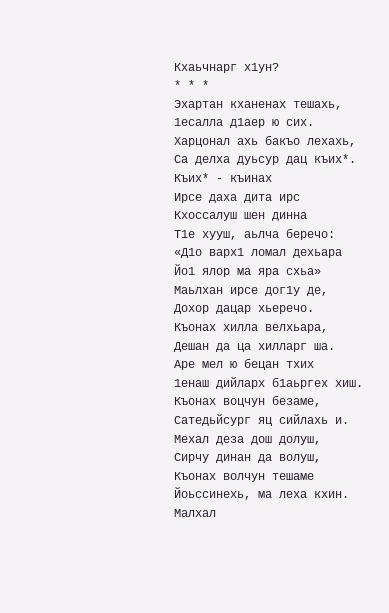Кхаьчнарг х1ун?
* * *
Эхартан кханенах тешахь,
1есалла д1аер ю сих.
Харцонал ахь бакъо лехахь,
Са делха дуьсур дац къих*.
Къих* - къинах
Ирсе даха дита ирс
Кхоссалуш шен динна
Т1е хууш, аьлча беречо:
«Д1о варх1 ломал дехьара
Йо1 ялор ма яра схьа»
Маьлхан ирсе дог1у де,
Дохор дацар хьеречо.
Къонах хилла велхьара,
Дешан да ца хилларг ша.
Аре мел ю бецан тхих
1енаш дийларх б1аьргех хиш.
Къонах воцчун безаме,
Сатедьйсург яц сийлахь и.
Мехал деза дош долуш,
Сирчу динан да волуш,
Къонах волчун тешаме
Йоьссинехь, ма леха кхин.
Малхал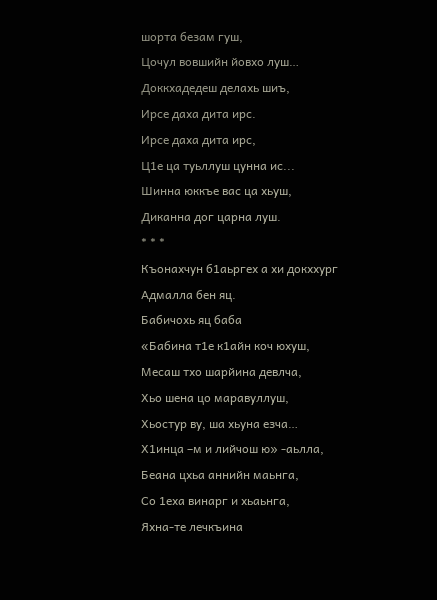шорта безам гуш,
Цочул вовшийн йовхо луш…
Доккхадедеш делахь шиъ,
Ирсе даха дита ирс.
Ирсе даха дита ирс,
Ц1е ца туьллуш цунна ис...
Шинна юккъе вас ца хьуш,
Диканна дог царна луш.
* * *
Къонахчун б1аьргех а хи докххург
Адмалла бен яц.
Бабичохь яц баба
«Бабина т1е к1айн коч юхуш,
Месаш тхо шарйина девлча,
Хьо шена цо маравуллуш,
Хьостур ву, ша хьуна езча…
Х1инца –м и лийчош ю» -аьлла,
Беана цхьа аннийн маьнга,
Со 1еха винарг и хьаьнга,
Яхна-те лечкъина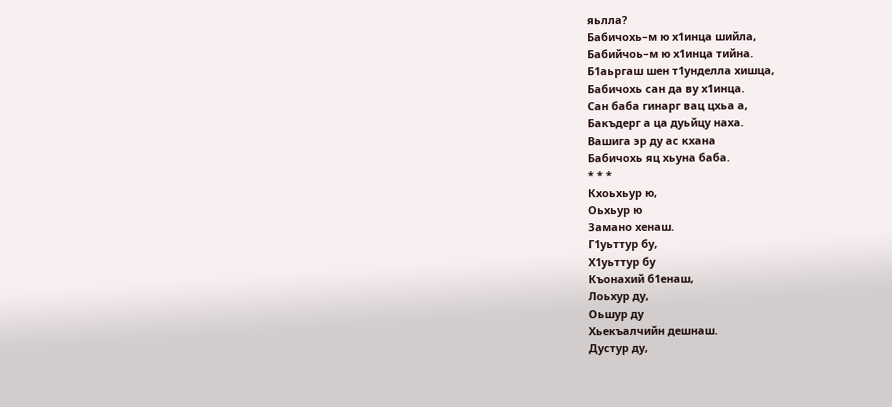яьлла?
Бабичохь–м ю х1инца шийла,
Бабийчоь–м ю х1инца тийна.
Б1аьргаш шен т1унделла хишца,
Бабичохь сан да ву х1инца.
Сан баба гинарг вац цхьа а,
Бакъдерг а ца дуьйцу наха.
Вашига эр ду ас кхана
Бабичохь яц хьуна баба.
* * *
Кхоьхьур ю,
Оьхьур ю
Замано хенаш.
Г1уьттур бу,
Х1уьттур бу
Къонахий б1енаш,
Лоьхур ду,
Оьшур ду
Хьекъалчийн дешнаш.
Дустур ду,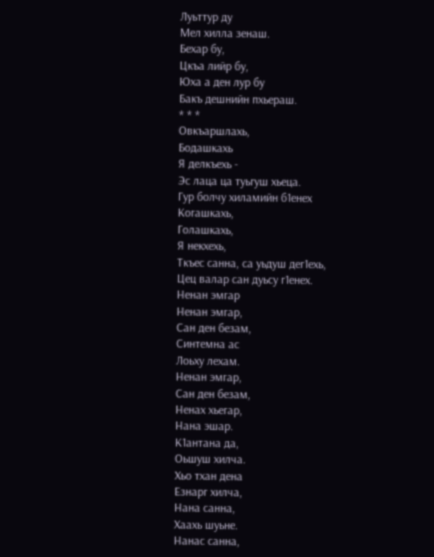Луьттур ду
Мел хилла зенаш.
Бехар бу,
Цкъа лийр бу,
Юха а ден лур бу
Бакъ дешнийн пхьераш.
* * *
Овкъаршлахь,
Бодашкахь
Я делкъехь -
Эс лаца ца туьгуш хьеца.
Гур болчу хиламийн б1енех
Когашкахь,
Голашкахь,
Я некхехь,
Ткъес санна, са уьдуш дег1ехь,
Цец валар сан дуьсу г1енех.
Ненан эмгар
Ненан эмгар,
Сан ден безам,
Синтемна ас
Лоьху лехам.
Ненан эмгар,
Сан ден безам,
Ненах хьегар,
Нана эшар.
К1антана да,
Оьшуш хилча.
Хьо тхан дена
Езнарг хилча,
Нана санна,
Хаахь шуьне.
Нанас санна,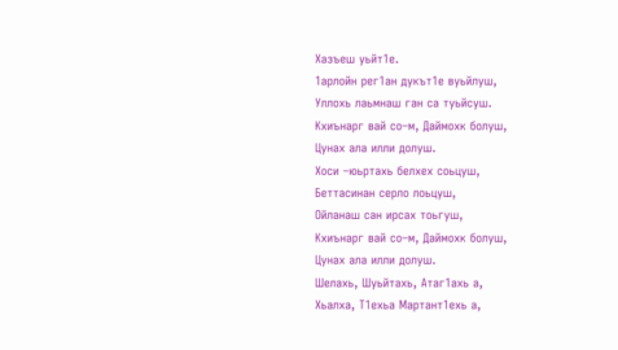Хазъеш уьйт1е.
1арлойн рег1ан дукът1е вуьйлуш,
Уллохь лаьмнаш ган са туьйсуш.
Кхиънарг вай со–м, Даймохк болуш,
Цунах ала илли долуш.
Хоси –юьртахь белхех соьцуш,
Беттасинан серло лоьцуш,
Ойланаш сан ирсах тоьгуш,
Кхиънарг вай со–м, Даймохк болуш,
Цунах ала илли долуш.
Шелахь, Шуьйтахь, Атаг1ахь а,
Хьалха, Т1ехьа Мартант1ехь а,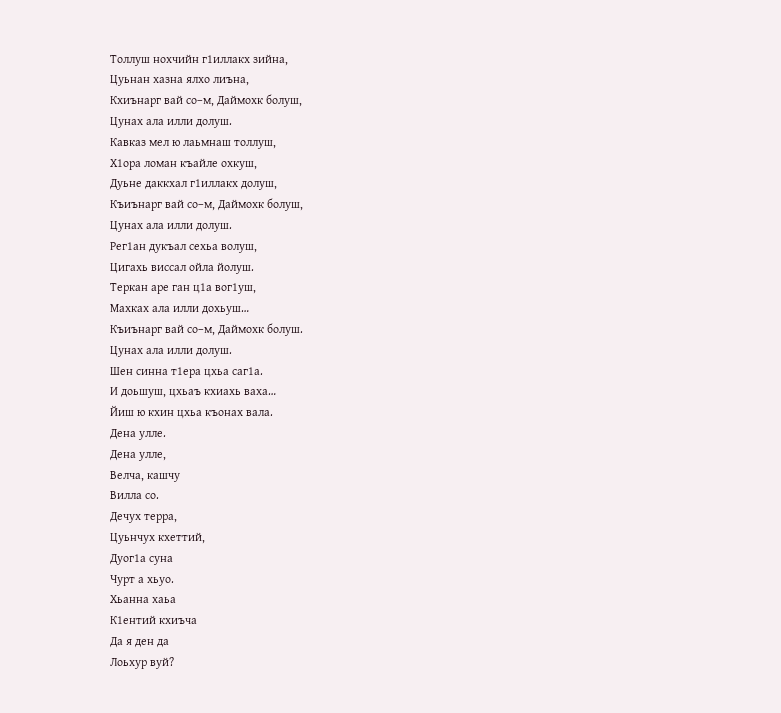Толлуш нохчийн г1иллакх зийна,
Цуьнан хазна ялхо лиъна,
Кхиънарг вай со–м, Даймохк болуш,
Цунах ала илли долуш.
Кавказ мел ю лаьмнаш толлуш,
Х1ора ломан къайле охкуш,
Дуьне даккхал г1иллакх долуш,
Къиънарг вай со–м, Даймохк болуш,
Цунах ала илли долуш.
Рег1ан дукъал сехьа волуш,
Цигахь виссал ойла йолуш.
Теркан аре ган ц1а вог1уш,
Махках ала илли дохьуш…
Къиънарг вай со–м, Даймохк болуш.
Цунах ала илли долуш.
Шен синна т1ера цхьа саг1а.
И доьшуш, цхьаъ кхиахь ваха…
Йиш ю кхин цхьа къонах вала.
Дена улле.
Дена улле,
Велча, кашчу
Вилла со.
Дечух терра,
Цуьнчух кхеттий,
Дуог1а суна
Чурт а хьуо.
Хьанна хаьа
К1ентий кхиъча
Да я ден да
Лоьхур вуй?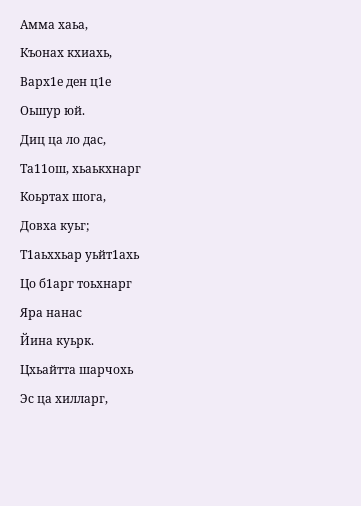Амма хаьа,
Къонах кхиахь,
Варх1е ден ц1е
Оьшур юй.
Диц ца ло дас,
Та11ош, хьаькхнарг
Коьртах шога,
Довха куьг;
Т1аьххьар уьйт1ахь
Цо б1арг тоьхнарг
Яра нанас
Йина куьрк.
Цхьайтта шарчохь
Эс ца хилларг,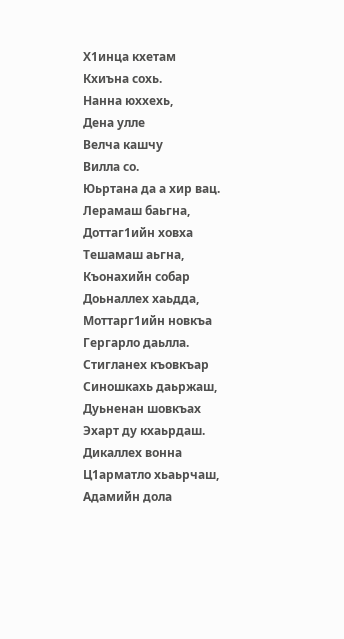Х1инца кхетам
Кхиъна сохь.
Нанна юххехь,
Дена улле
Велча кашчу
Вилла со.
Юьртана да а хир вац.
Лерамаш баьгна,
Доттаг1ийн ховха
Тешамаш аьгна,
Къонахийн собар
Доьналлех хаьдда,
Моттарг1ийн новкъа
Гергарло даьлла.
Стигланех къовкъар
Синошкахь даьржаш,
Дуьненан шовкъах
Эхарт ду кхаьрдаш.
Дикаллех вонна
Ц1арматло хьаьрчаш,
Адамийн дола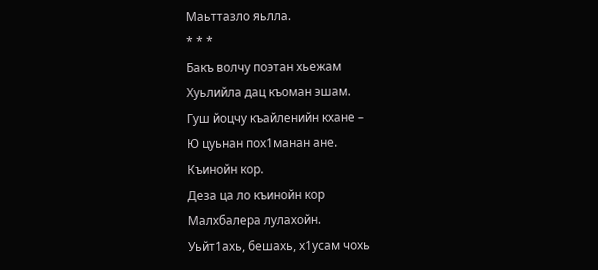Маьттазло яьлла.
* * *
Бакъ волчу поэтан хьежам
Хуьлийла дац къоман эшам.
Гуш йоцчу къайленийн кхане –
Ю цуьнан пох1манан ане.
Къинойн кор.
Деза ца ло къинойн кор
Малхбалера лулахойн.
Уьйт1ахь, бешахь, х1усам чохь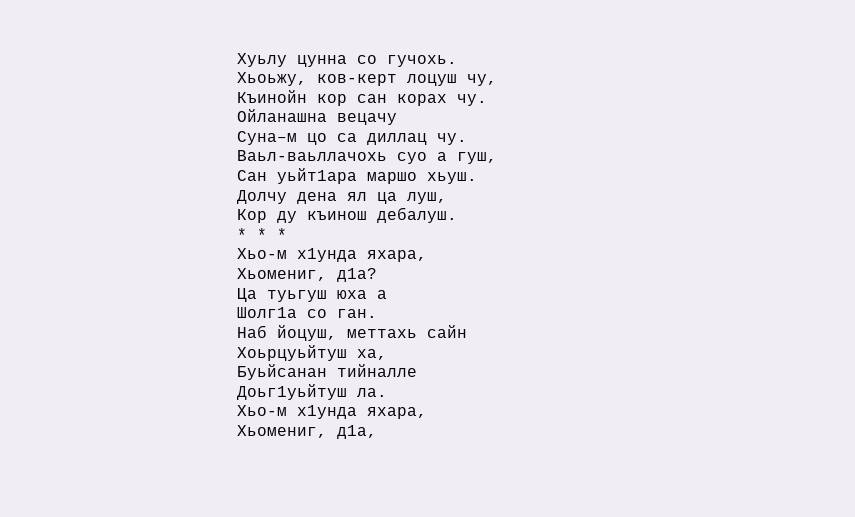Хуьлу цунна со гучохь.
Хьоьжу, ков-керт лоцуш чу,
Къинойн кор сан корах чу.
Ойланашна вецачу
Суна–м цо са диллац чу.
Ваьл-ваьллачохь суо а гуш,
Сан уьйт1ара маршо хьуш.
Долчу дена ял ца луш,
Кор ду къинош дебалуш.
* * *
Хьо-м х1унда яхара,
Хьомениг, д1а?
Ца туьгуш юха а
Шолг1а со ган.
Наб йоцуш, меттахь сайн
Хоьрцуьйтуш ха,
Буьйсанан тийналле
Доьг1уьйтуш ла.
Хьо-м х1унда яхара,
Хьомениг, д1а,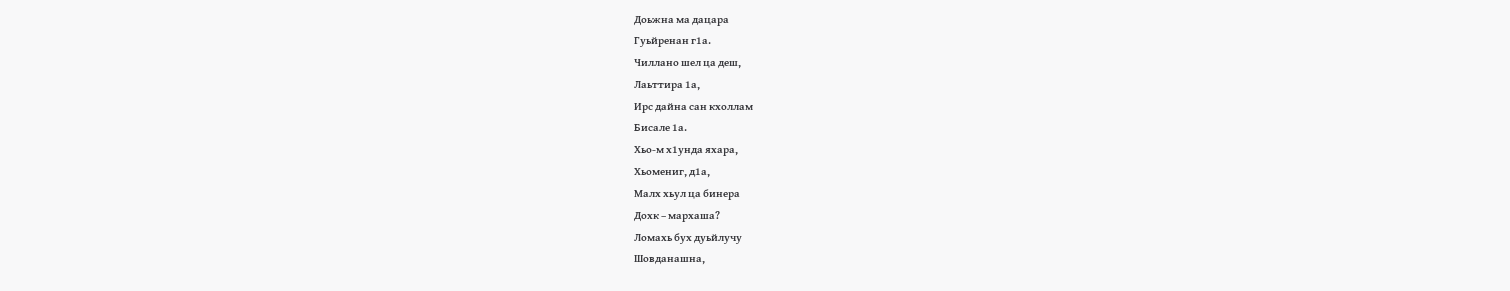Доьжна ма дацара
Гуьйренан г1а.
Чиллано шел ца деш,
Лаьттира 1а,
Ирс дайна сан кхоллам
Бисале 1а.
Хьо-м х1унда яхара,
Хьомениг, д1а,
Малх хьул ца бинера
Дохк – мархаша?
Ломахь бух дуьйлучу
Шовданашна,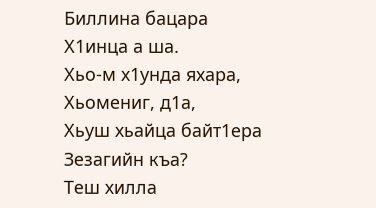Биллина бацара
Х1инца а ша.
Хьо-м х1унда яхара,
Хьомениг, д1а,
Хьуш хьайца байт1ера
Зезагийн къа?
Теш хилла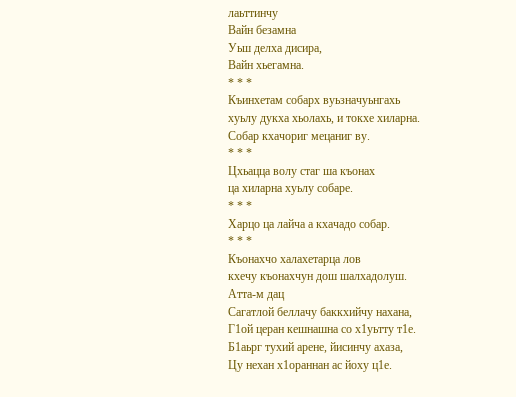лаьттинчу
Вайн безамна
Уьш делха дисира,
Вайн хьегамна.
* * *
Къинхетам собарх вуьзначуьнгахь
хуьлу дукха хьолахь, и токхе хиларна.
Собар кхачориг мецаниг ву.
* * *
Цхьацца волу стаг ша къонах
ца хиларна хуьлу собаре.
* * *
Харцо ца лайча а кхачадо собар.
* * *
Къонахчо халахетарца лов
кхечу къонахчун дош шалхадолуш.
Атта-м дац
Сагатлой беллачу баккхийчу нахана,
Г1ой церан кешнашна со х1уьтту т1е.
Б1аьрг тухий арене, йисинчу ахаза,
Цу нехан х1ораннан ас йоху ц1е.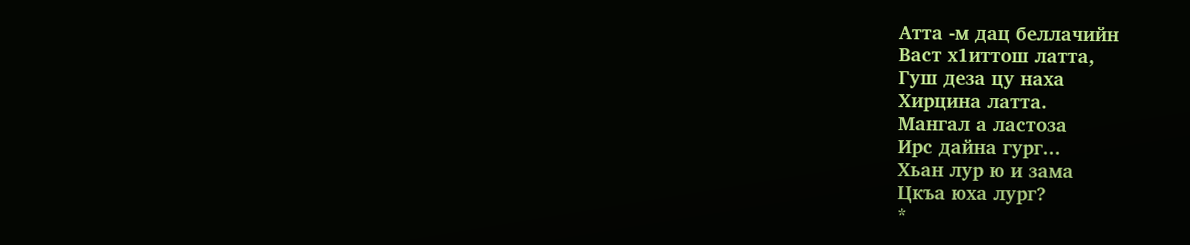Атта -м дац беллачийн
Васт х1иттош латта,
Гуш деза цу наха
Хирцина латта.
Мангал а ластоза
Ирс дайна гург...
Хьан лур ю и зама
Цкъа юха лург?
*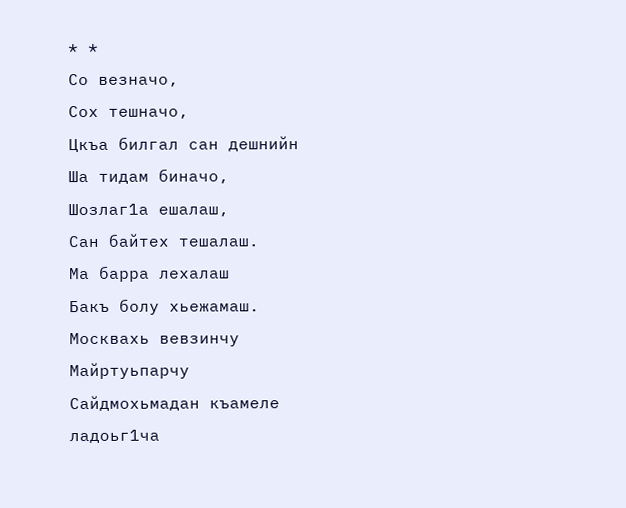* *
Со везначо,
Сох тешначо,
Цкъа билгал сан дешнийн
Ша тидам биначо,
Шозлаг1а ешалаш,
Сан байтех тешалаш.
Ма барра лехалаш
Бакъ болу хьежамаш.
Москвахь вевзинчу Майртуьпарчу Сайдмохьмадан къамеле ладоьг1ча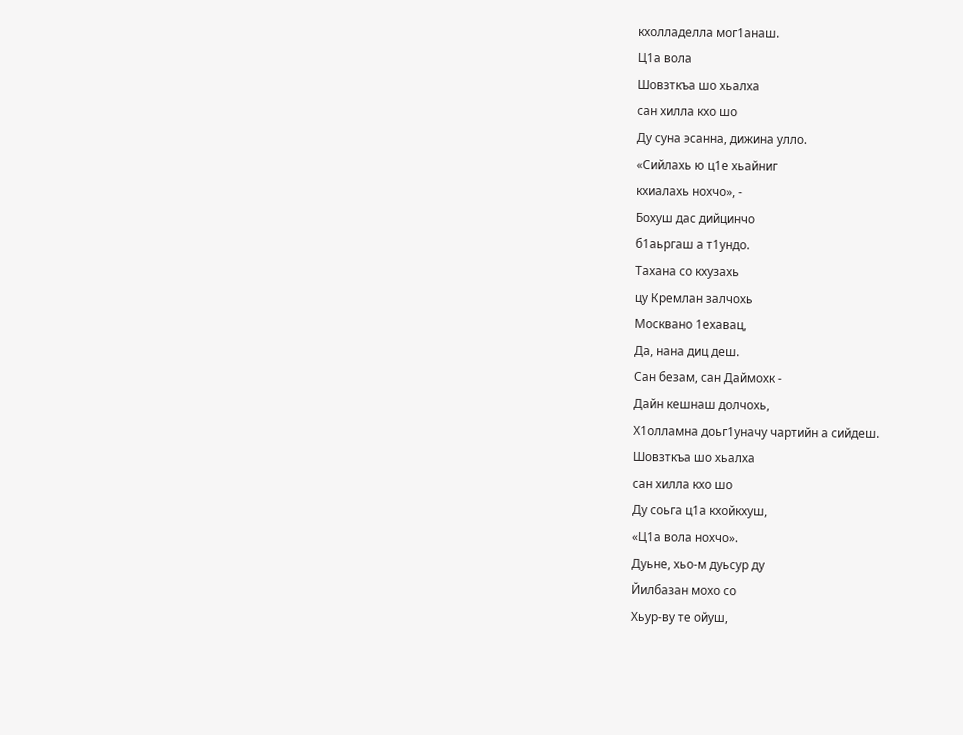кхолладелла мог1анаш.
Ц1а вола
Шовзткъа шо хьалха
сан хилла кхо шо
Ду суна эсанна, дижина улло.
«Сийлахь ю ц1е хьайниг
кхиалахь нохчо», -
Бохуш дас дийцинчо
б1аьргаш а т1ундо.
Тахана со кхузахь
цу Кремлан залчохь
Москвано 1ехавац,
Да, нана диц деш.
Сан безам, сан Даймохк -
Дайн кешнаш долчохь,
Х1олламна доьг1уначу чартийн а сийдеш.
Шовзткъа шо хьалха
сан хилла кхо шо
Ду соьга ц1а кхойкхуш,
«Ц1а вола нохчо».
Дуьне, хьо-м дуьсур ду
Йилбазан мохо со
Хьур-ву те ойуш,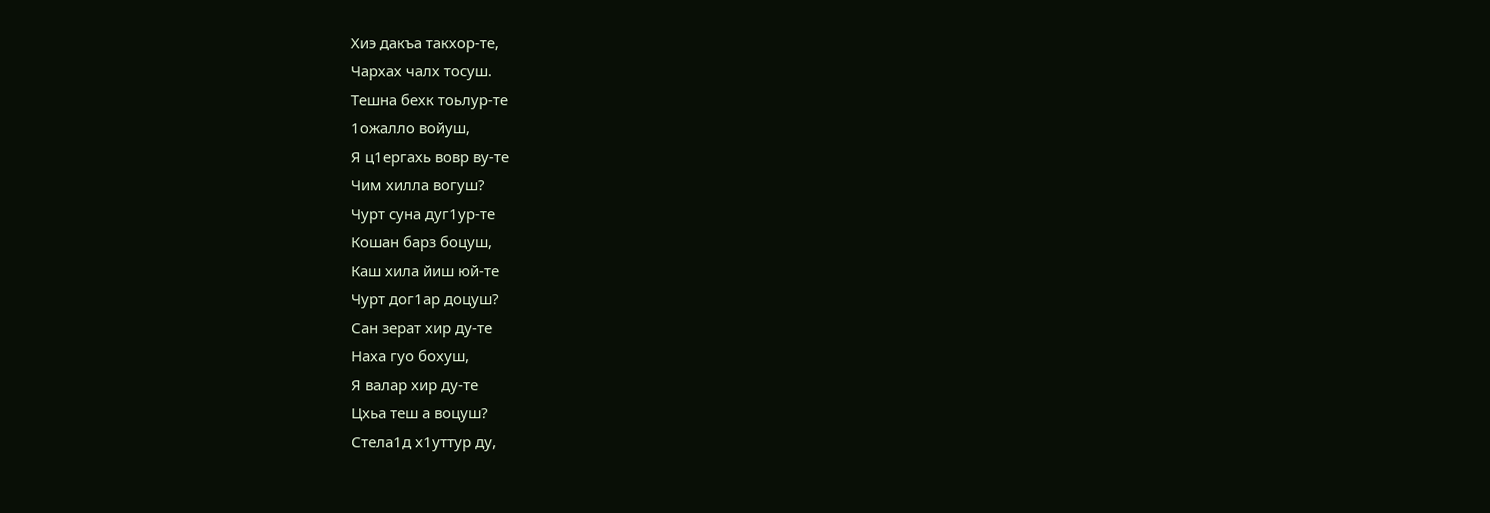Хиэ дакъа такхор-те,
Чархах чалх тосуш.
Тешна бехк тоьлур-те
1ожалло войуш,
Я ц1ергахь вовр ву-те
Чим хилла вогуш?
Чурт суна дуг1ур-те
Кошан барз боцуш,
Каш хила йиш юй-те
Чурт дог1ар доцуш?
Сан зерат хир ду-те
Наха гуо бохуш,
Я валар хир ду-те
Цхьа теш а воцуш?
Стела1д х1уттур ду,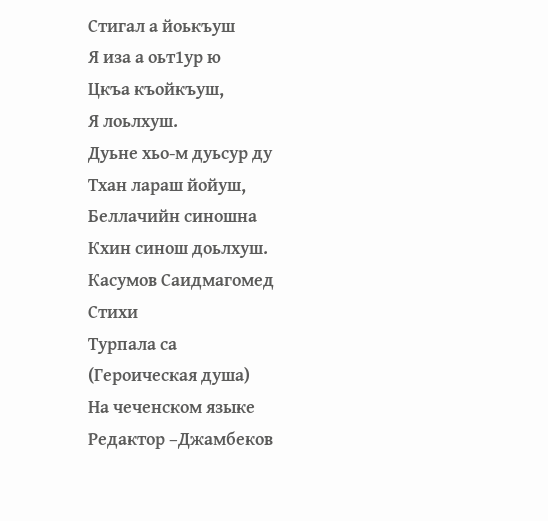Стигал а йоькъуш
Я иза а оьт1ур ю
Цкъа къойкъуш,
Я лоьлхуш.
Дуьне хьо-м дуьсур ду
Тхан лараш йойуш,
Беллачийн синошна
Кхин синош доьлхуш.
Касумов Саидмагомед
Стихи
Турпала са
(Героическая душа)
На чеченском языке
Редактор –Джамбеков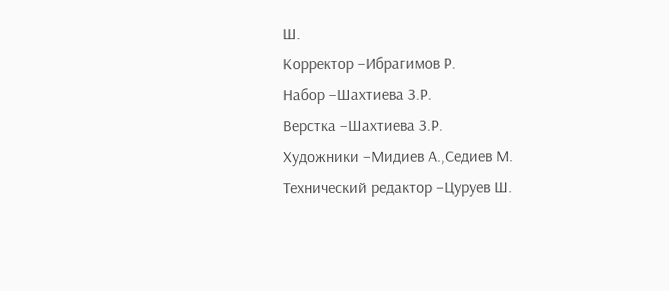Ш.
Корректор –Ибрагимов Р.
Набор –Шахтиева З.Р.
Верстка –Шахтиева З.Р.
Художники –Мидиев А.,Седиев М.
Технический редактор –Цуруев Ш.